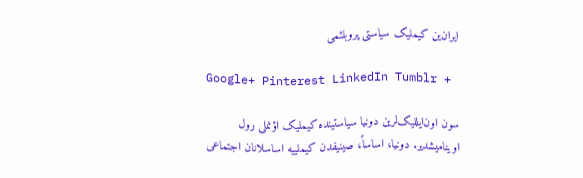ایران‌ین کیملیک سیاستی پروبلئمی

Google+ Pinterest LinkedIn Tumblr +

سون اون‌ایللیک‌‌لرین دونیا سیاستینده کیملیک اؤنملی رول اوینامیشدیر. دونیا، اساساً، صینیفدن کیملییه اساسلانان اجتماعی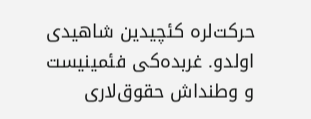حرکت‌‌لره کئچیدین شاهیدی اولدو. غربده‌کی فئمینیست و وطنداش حقوق‌‌لاری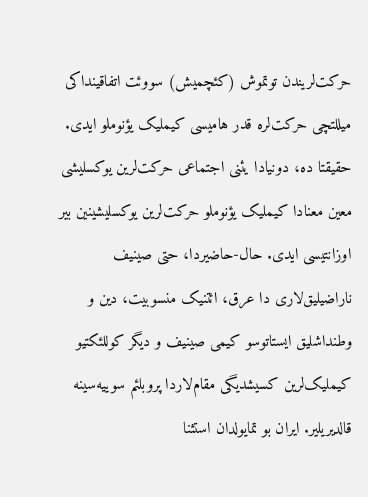حرکت‌‌لریندن توتموش (کئچمیش) سووئت اتفاقینداکی میللتچی حرکت‌‌لره قدر هامیسی کیملیک یؤنوملو ایدی. حقیقتا ده، دونیادا یئنی اجتماعی حرکت‌‌لرین یوکسلیشی معین معنادا کیملیک یؤنوملو حرکت‌‌لرین یوکسلیشینین بیر اوزانتیسی ایدی. حال-حاضیردا، حتی صینیف ناراضیلیق‌‌لاری دا عرق، ائتنیک منسوبیت، دین و وطنداشلیق ایستاتوسو کیمی صینیف و دیگر کوللئکتیو کیملیک‌‌لرین کسیشدیگی مقام‌لاردا پروبلئم سوییه‌سینه قالدیریلیر. ایران‌ بو تمایولدان استثنا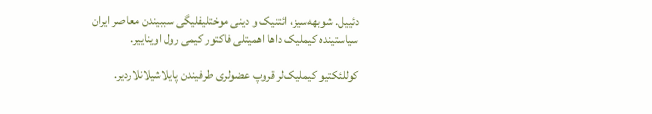دئییل. شوبهه‌سیز، ائتنیک و دینی موختلیفلیگی سببیندن معاصر ایران‌ سیاستینده کیملیک داها اهمیتلی فاکتور کیمی رول اویناییر.

کوللئکتیو کیملیک‌‌لر قروپ عضو‌لری طرفیندن پایلاشیلانلاردیر.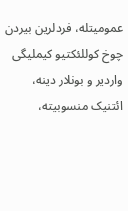عمومیتله، فرد‌لرین بیردن چوخ کوللئکتیو کیملیگی واردیر و بونلار دینه، ائتنیک منسوبیته،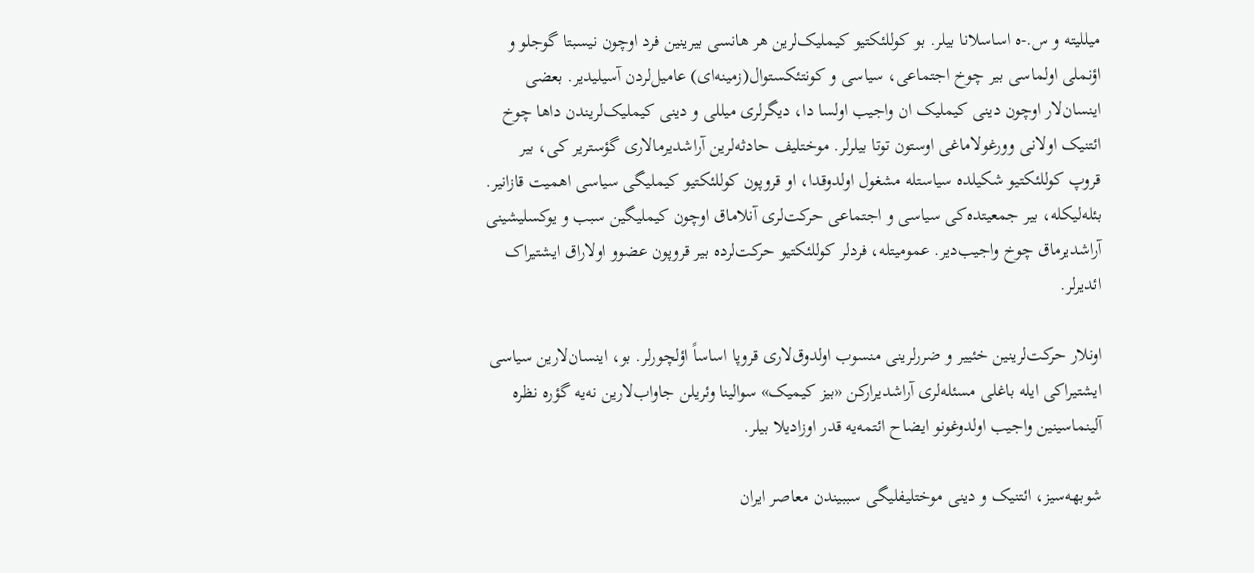میللیته و س.-ه اساسلانا بیلر. بو کوللئکتیو کیملیک‌‌لرین هر هانسی بیرینین فرد اوچون نیسبتا گوجلو و اؤنملی اولماسی بیر چوخ اجتماعی، سیاسی و کونتئکستوال(زمینه‌ای) عامیل‌‌لردن آسیلیدیر. بعضی اینسان‌لار اوچون دینی کیملیک ان واجیب اولسا دا، دیگر‌لری میللی و دینی کیملیک‌‌لریندن داها چوخ ائتنیک اولانی وورغولاماغی اوستون توتا بیلر‌لر. موختلیف حادثه‌‌لرین آراشدیرما‌لاری گؤستریر کی، بیر قروپ کوللئکتیو شکیلده سیاستله مشغول اولدوقدا، او قروپون کوللئکتیو کیملیگی سیاسی اهمیت قازانیر. بئله‌لیکله، بیر جمعیتده‌کی سیاسی و اجتماعی حرکت‌‌لری آنلاماق اوچون کیملیگین سبب و یوکسلیشینی آراشدیرماق چوخ واجیب‌دیر. عمومیتله، فرد‌لر کوللئکتیو حرکت‌‌لرده بیر قروپون عضوو او‌لاراق ایشتیراک ائدیر‌لر.

اونلار حرکت‌‌لرینین خئییر و ضرر‌لرینی منسوب اولدوق‌لاری قروپا اساساً اؤلچور‌لر. بو، اینسان‌لارین سیاسی ایشتیراکی ایله باغلی مسئله‌‌لری آراشدیرارکن «بیز کیمیک» سوالینا وئریلن جاواب‌‌لارین نه‌یه گؤره نظره آلینماسینین واجیب اولدوغونو ایضاح ائتمه‌یه قدر اوزادیلا بیلر.

شوبهه‌سیز، ائتنیک و دینی موختلیفلیگی سببیندن معاصر ایران‌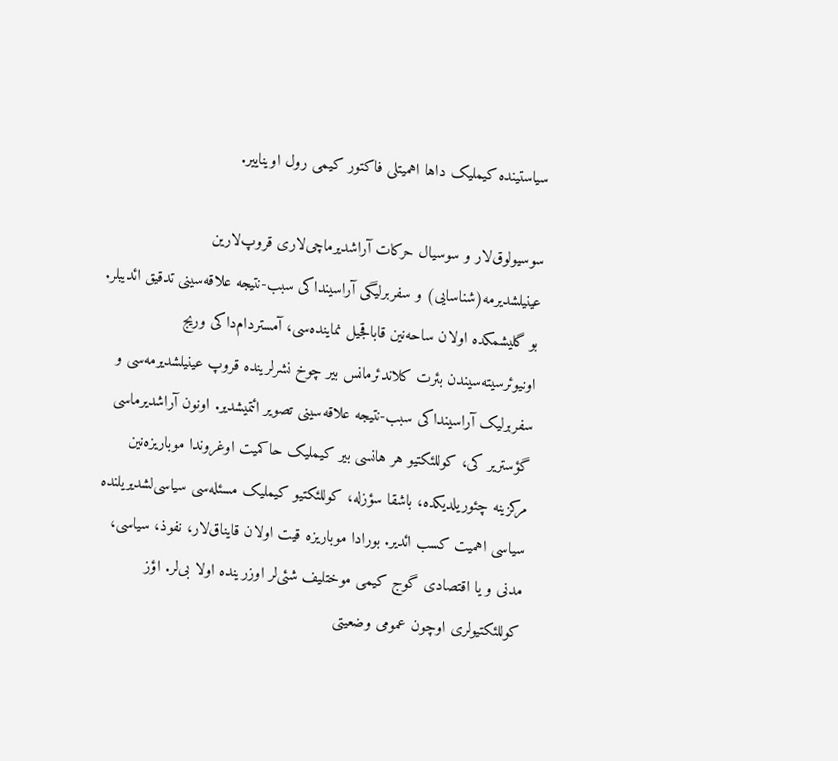سیاستینده کیملیک داها اهمیتلی فاکتور کیمی رول اویناییر.

سوسیولوق‌‌لار و سوسیال حرکات آراشدیرماچی‌‌لاری قروپ‌‌لارین عینیلشدیرمه(شناسایی) و سفربرلیگی آراسینداکی سبب-نتیجه علاقه‌سینی تدقیق ائدیبلر. بو گلیشمکده اولان ساحه‌نین قاباقجیل نماینده‌سی، آمستردام‌داکی وریج اونیوئرسیته‌سیندن بئرت کلاندئرمانس بیر چوخ نشر‌لرینده قروپ عینیلشدیرمه‌سی و سفربرلیک آراسینداکی سبب-نتیجه علاقه‌سینی تصویر ائتمیشدیر. اونون آراشدیرماسی گؤستریر کی، کوللئکتیو هر هانسی بیر کیملیک حاکمیت اوغروندا موباریزه‌نین مرکزینه چئوریلدیکده، باشقا سؤزله، کوللئکتیو کیملیک مسئله‌سی سیاسی‌لشدیریلنده سیاسی اهمیت کسب ائدیر. بورادا موباریزه قیت اولان قایناق‌لار، نفوذ، سیاسی، مدنی و یا اقتصادی گوج کیمی موختلیف شئی‌‌لر اوزرینده اولا بی‌لر. اؤز کوللئکتیو‌لری اوچون عمومی وضعیتی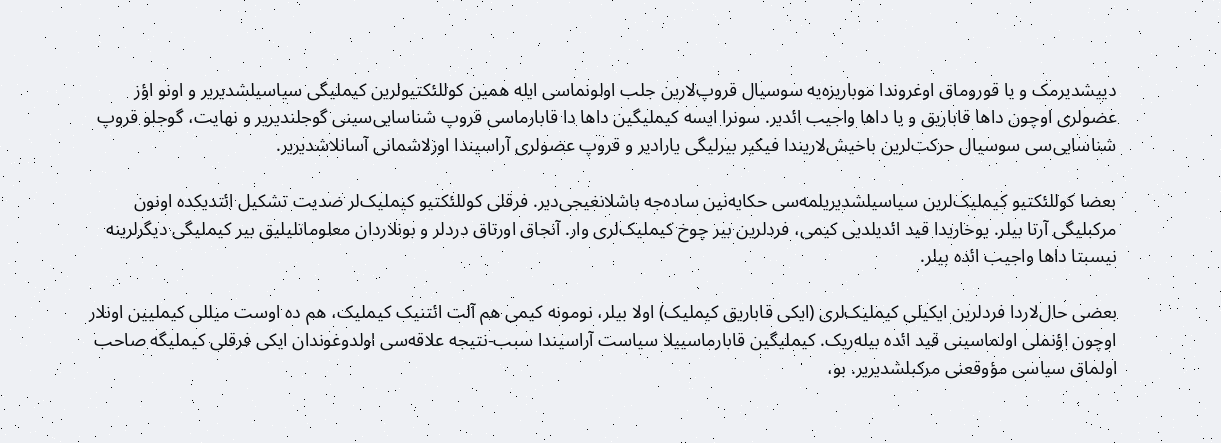دییشدیرمک و یا قوروماق اوغروندا موباریزه‌یه سوسیال قروپ‌لارین جلب اولونماسی ایله همین کوللئکتیو‌لرین کیملیگی سیاسیلشدیریر و اونو اؤز عضو‌لری اوچون داها قاباریق و یا داها واجیب ائدیر. سونرا ایسه کیملیگین داها دا قابارماسی قروپ شناسایی‌سینی گوجلندیریر و نهایت، گوجلو قروپ شناسایی‌سی سوسیال حرکت‌‌لرین باخیش‌لاریندا فیکیر بیرلیگی یارادیر و قروپ عضو‌لری آراسیندا اوزلاشمانی آسانلاشدیریر.

بعضا کوللئکتیو کیملیک‌لرین سیاسیلشدیریلمه‌سی حکایه‌نین ساده‌جه باشلانغیجی‌دیر. فرقلی کوللئکتیو کیملیک‌لر ضدیت تشکیل ائتدیکده اونون مرکبلیگی آرتا بیلر. یوخاریدا قید ائدیلدیی کیمی، فرد‌لرین بیر چوخ کیملیک‌لری وار. آنجاق اورتاق درد‌لر و بونلاردان معلوماتلیلیق بیر کیملیگی دیگر‌لرینه نیسبتا داها واجیب ائده بیلر.

بعضی حال‌لاردا فرد‌لرین ایکیلی کیملیک‌لری (ایکی قاباریق کیملیک) اولا بیلر، نومونه کیمی هم آلت ائتنیک کیملیک، هم ده اوست میللی کیملیین اونلار اوچون اؤنملی اولماسینی قید ائده بیله‌ریک. کیملیگین قابارماسییلا سیاست آراسیندا سبب-نتیجه علاقه‌سی اولدوغوندان ایکی فرقلی کیملیگه صاحب اولماق سیاسی مؤوقعنی مرکبلشدیریر. بو،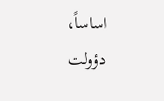اساساً، دؤولت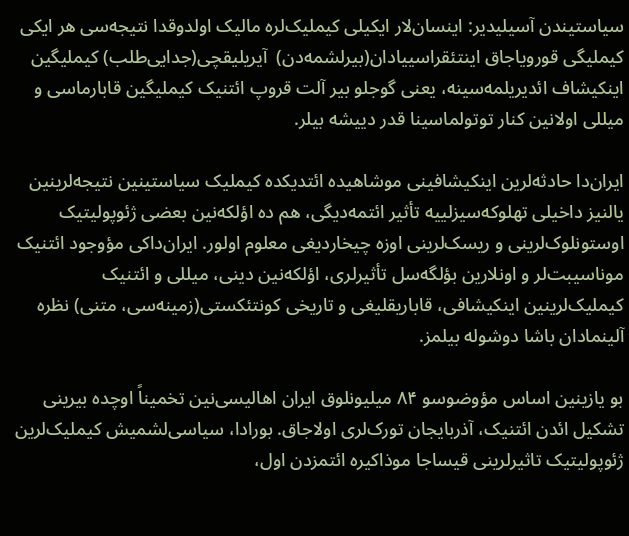سیاستیندن آسیلیدیر: اینسان‌لار ایکیلی کیملیک‌لره مالیک اولدوقدا نتیجه‌سی هر ایکی کیملیگی قورویاجاق اینتئقراسییادان(بیرلشمه‌‌‌دن)  آیریلیقچی(جدایی‌طلب) کیملیگین اینکیشاف ائدیریلمه‌سینه، یعنی گوجلو بیر آلت قروپ ائتنیک کیملیگین قابارماسی و میللی اولانین کنار توتولماسینا قدر دییشه بیلر.

ایران‌‌دا حادثه‌‌لرین اینکیشافینی موشاهیده ائتدیکده کیملیک سیاستینین نتیجه‌‌لرینین یالنیز داخیلی تهلوکه‌سیزلییه تأثیر ائتمه‌دیگی، هم ده اؤلکه‌نین بعضی ژئوپولیتیک اوستونلوک‌لرینی و ریسک‌لرینی اوزه چیخاردیغی معلوم اولور. ایران‌داکی مؤوجود ائتنیک موناسیبت‌لر و اونلارین بؤلگه‌سل تأثیر‌لری، اؤلکه‌نین دینی، میللی و ائتنیک کیملیک‌لرینین اینکیشافی، قاباریقلیغی و تاریخی کونتئکستی(زمینه‌سی، متنی) نظره آلینمادان باشا دوشوله بیلمز.

بو یازینین اساس مؤوضوسو ۸۴ میلیونلوق ایران‌ اهالیسی‌نین تخمیناً اوچده بیرینی تشکیل ائد‌ن ائتنیک، آذربایجان تورک‌لری اولاجاق. بورادا، سیاسی‌لشمیش کیملیک‌لرین ژئوپولیتیک تاثیر‌لرینی قیساجا موذاکیره ائتمزدن اول،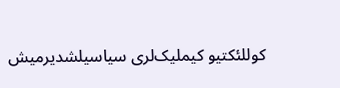کوللئکتیو کیملیک‌لری سیاسیلشدیرمیش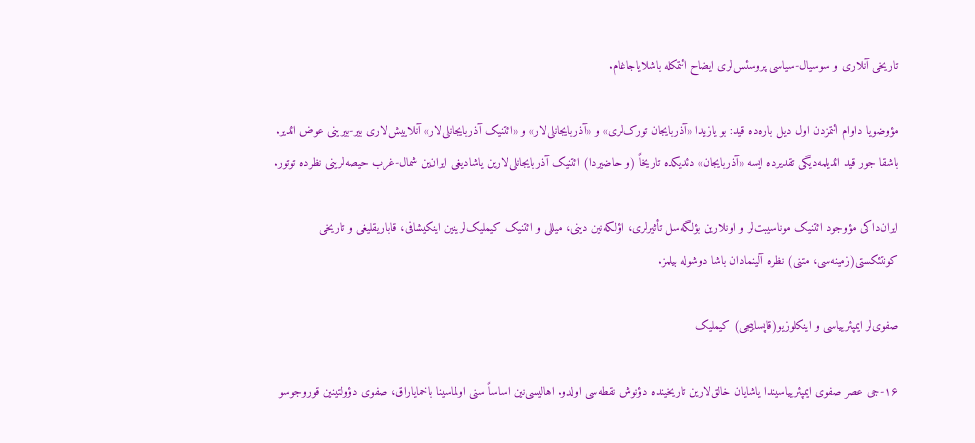تاریخی آنلاری و سوسیال-سیاسی پروسئس‌لری ایضاح ائتمکله باشلایاجاغام.

مؤوضویا داوام ائتمزدن اول دیل باره‌ده قید: بو یازیدا «آذربایجان تورک‌لری» و «آذربایجانلی‌لار» و «ائتنیک آذربایجانلی‌لار» آنلاییش‌لاری بیر-بیرینی عوض ائدیر. باشقا جور قید ائدیلمه‌دیگی تقدیرده ایسه «آذربایجان» دئدیکده تاریخاً (و حاضیردا) ائتنیک آذربایجانلی‌لارین یاشادیغی ایران‌ین شمال-غرب حیصه‌‌لرینی نظرده توتور.

ایران‌داکی مؤوجود ائتنیک موناسیبت‌لر و اونلارین بؤلگه‌سل تأثیر‌لری، اؤلکه‌نین دینی، میللی و ائتنیک کیملیک‌لرینین اینکیشافی، قاباریقلیغی و تاریخی کونتئکستی(زمینه‌سی، متنی) نظره آلینمادان باشا دوشوله بیلمز.

صفوی‌لر ایمپئرییاسی و اینکلوزیو(قاپساییجی) کیملیک

۱۶-جی عصر صفوی ایمپئرییاسیندا یاشایان خالق‌لارین تاریخینده دؤنوش نقطه‌سی اولدو. اهالیسی‌نین اساساً سنی اولماسینا باخمایاراق، صفوی دؤولتینین قوروجوسو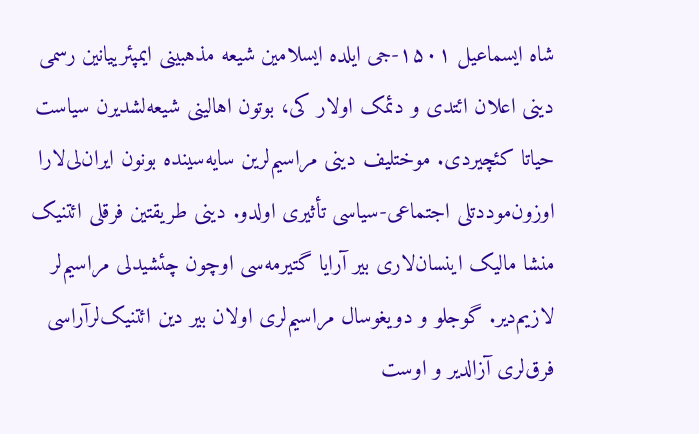شاه ایسماعیل ۱۵۰۱-جی ایلده ایسلامین شیعه مذهبینی ایمپئرییانین رسمی دینی اعلان ائتدی و دئمک او‌لار کی، بوتون اهالینی شیعه‌لشدیر‌ن سیاست حیاتا کئچیردی. موختلیف دینی مراسیم‌لرین سایه‌سینده بونون ایران‌لی‌لارا اوزون‌موددتلی اجتماعی-سیاسی تأثیری اولدو. دینی طریقتین فرقلی ائتنیک منشا مالیک اینسان‌لاری بیر آرایا گتیرمه‌سی اوچون چئشیدلی مراسیم‌لر لازیم‌دیر. گوجلو و دویغوسال مراسیم‌لری اولان بیر دین ائتنیک‌لرآراسی فرق‌لری آزالدیر و اوست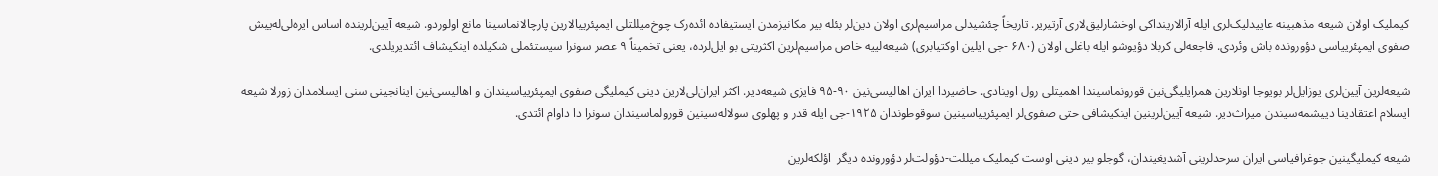کیملیک اولان شیعه مذهبینه عاییدلیک‌لری ایله آرا‌لارینداکی اوخشارلیق‌لاری آرتیریر. تاریخاً چئشیدلی مراسیم‌لری اولان دین‌لر بئله بیر مکانیزمدن ایستیفاده ائده‌‌رک چوخ‌میللتلی ایمپئرییا‌لارین پارچالانماسینا مانع اولوردو. شیعه آیین‌لرینده اساس ایره‌لی‌له‌ییش صفوی ایمپئرییاسی دؤورونده باش وئردی. فاجعه‌لی کربلا دؤیوشو ایله باغلی اولان (۶۸۰ -جی ایلین اوکتیابری) شیعه‌لییه خاص مراسیم‌لرین اکثریتی بو ایل‌لرده، یعنی تخمیناً ۹ عصر سونرا سیستئملی شکیلده اینکیشاف ائتدیریلدی.

شیعه‌‌لرین آیین‌لری یوزایل‌لر بویوجا اونلارین همرایلیگی‌نین قورونماسیندا اهمیتلی رول اوینادی. حاضیردا ایران‌ اهالیسی‌نین ۹۰-۹۵ فایزی شیعه‌دیر. اکثر ایران‌لی‌لارین دینی کیملیگی صفوی ایمپئرییاسیندان و اهالیسی‌نین اینانجینی سنی ایسلامدان زورلا شیعه ایسلام اعتقادینا دییشمه‌سیندن میراث‌دیر. شیعه آیین‌لرینین اینکیشافی حتی صفوی‌لر ایمپئرییاسینین سوقوطوندان ۱۹۲۵-جی ایله قدر و پهلوی سولاله‌سینین قورولماسیندان سونرا دا داوام ائتدی.

شیعه کیملیگینین جوغرافیاسی ایران‌ سرحد‌لرینی آشدیغیندان، گوجلو بیر دینی اوست کیملیک میللت-دؤولت‌لر دؤورونده دیگر  اؤلکه‌‌لرین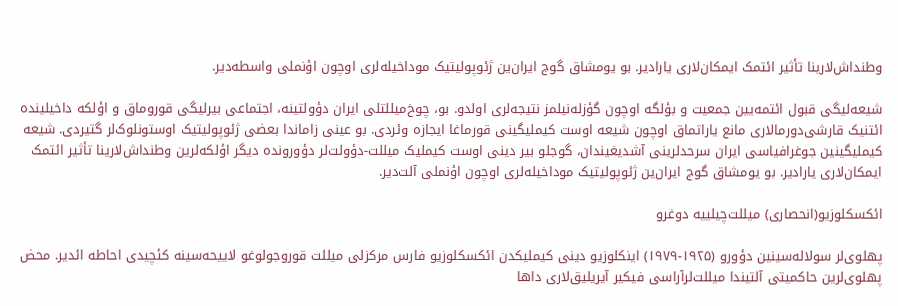وطنداش‌لارینا تأثیر ائتمک ایمکان‌لاری یارادیر. بو یومشاق گوج ایران‌ین ژئوپولیتیک موداخیله‌‌لری اوچون اؤنملی واسطه‌دیر.

شیعه‌لیگی قبول ائتمه‌یین جمعیت و بؤلگه اوچون گؤزله‌نیلمز نتیجه‌‌لری اولدو. بو، چوخ‌میللتلی ایران‌ دؤولتینه، اجتماعی بیرلیگی قوروماق و اؤلکه داخیلینده ائتنیک قارشی‌دورما‌لاری مانع یاراتماق اوچون شیعه اوست کیملیگینی قورماغا ایجازه وئردی. بو عینی زاماندا بعضی ژئوپولیتیک اوستونلوک‌لر گتیردی. شیعه کیملیگینین جوغرافیاسی ایران‌ سرحد‌لرینی آشدیغیندان، گوجلو بیر دینی اوست کیملیک میللت-دؤولت‌لر دؤورونده دیگر اؤلکه‌‌لرین وطنداش‌لارینا تأثیر ائتمک ایمکان‌لاری یارادیر. بو یومشاق گوج ایران‌ین ژئوپولیتیک موداخیله‌‌لری اوچون اؤنملی آلت‌دیر.

ائکسکلوزیو(انحصاری) میللت‌چیلییه دوغرو

پهلوی‌لر سولاله‌سینین دؤورو (۱۹۲۵-۱۹۷۹) اینکلوزیو دینی کیملیکدن ائکسکلوزیو فارس مرکزلی میللت قوروجولوغو لاییحه‌سینه کئچیدی احاطه ائدیر. محض پهلوی‌لرین حاکمیتی آلتیندا میللت‌لرآراسی فیکیر آیریلیق‌لاری داها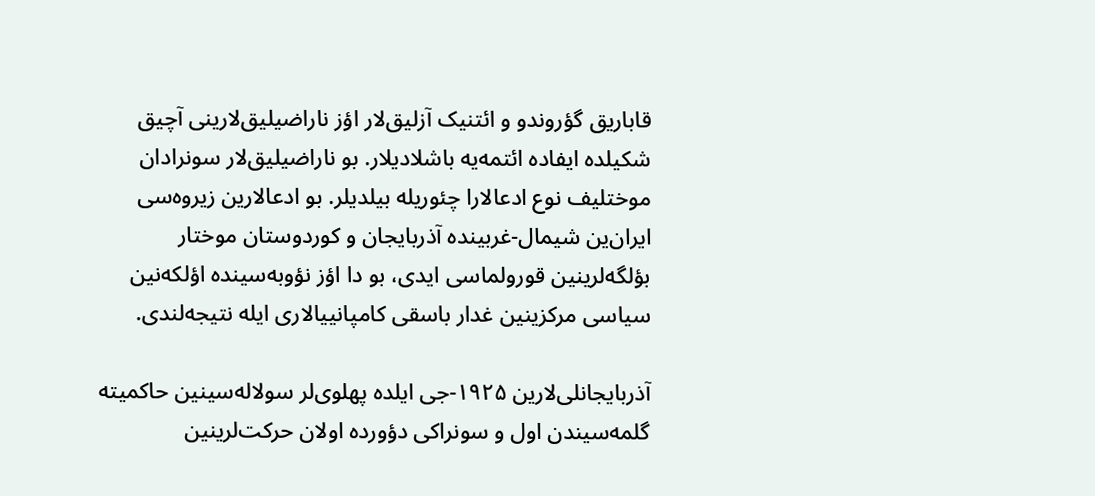قاباریق گؤروندو و ائتنیک آزلیق‌لار اؤز ناراضیلیق‌لارینی آچیق شکیلده ایفاده ائتمه‌یه باشلادیلار. بو ناراضیلیق‌لار سونرادان موختلیف نوع ادعا‌لارا چئوریله بیلدیلر. بو ادعا‌لارین زیروه‌سی ایران‌ین شیمال-غربینده آذربایجان و کوردوستان موختار بؤلگه‌‌لرینین قورولماسی ایدی، بو دا اؤز نؤوبه‌سینده اؤلکه‌نین سیاسی مرکزینین غدار باسقی کامپانییا‌لاری ایله نتیجه‌لندی.

آذربایجانلی‌لارین ۱۹۲۵-جی ایلده پهلوی‌لر سولاله‌سینین حاکمیته گلمه‌سیندن اول و سونراکی دؤورده اولان حرکت‌‌لرینین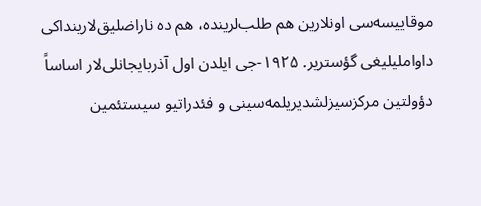موقاییسه‌سی اونلارین هم طلب‌لرینده، هم ده ناراضلیق‌لارینداکی داواملیلیغی گؤستریر. ۱۹۲۵-جی ایلد‌ن اول آذربایجانلی‌لار اساساً دؤولتین مرکزسیزلشدیریلمه‌سینی و فئدراتیو سیستئمین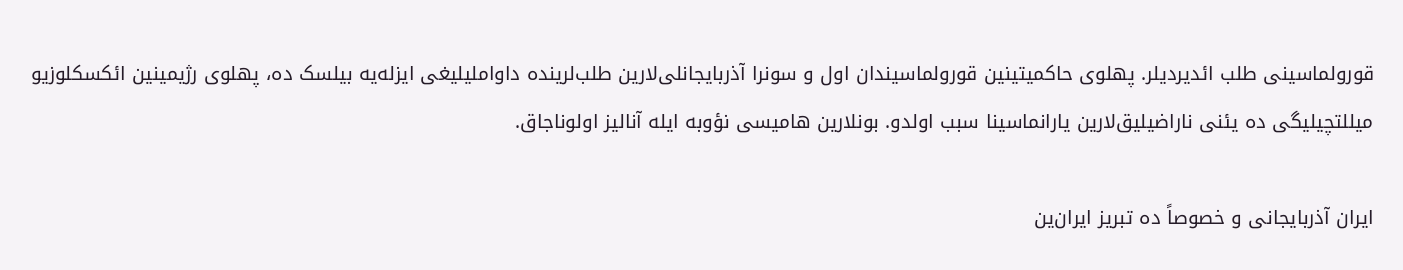قورولماسینی طلب ائدیردیلر. پهلوی حاکمیتینین قورولماسیندان اول و سونرا آذربایجانلی‌لارین طلب‌لرینده داواملیلیغی ایزله‌یه بیلسک ده، پهلوی رژیمینین ائکسکلوزیو میللتچیلیگی ده یئنی ناراضیلیق‌لارین یارانماسینا سبب اولدو. بونلارین هامیسی نؤوبه ایله آنالیز اولوناجاق.

ایران‌ آذربایجانی و خصوصاً ده تبریز ایران‌ین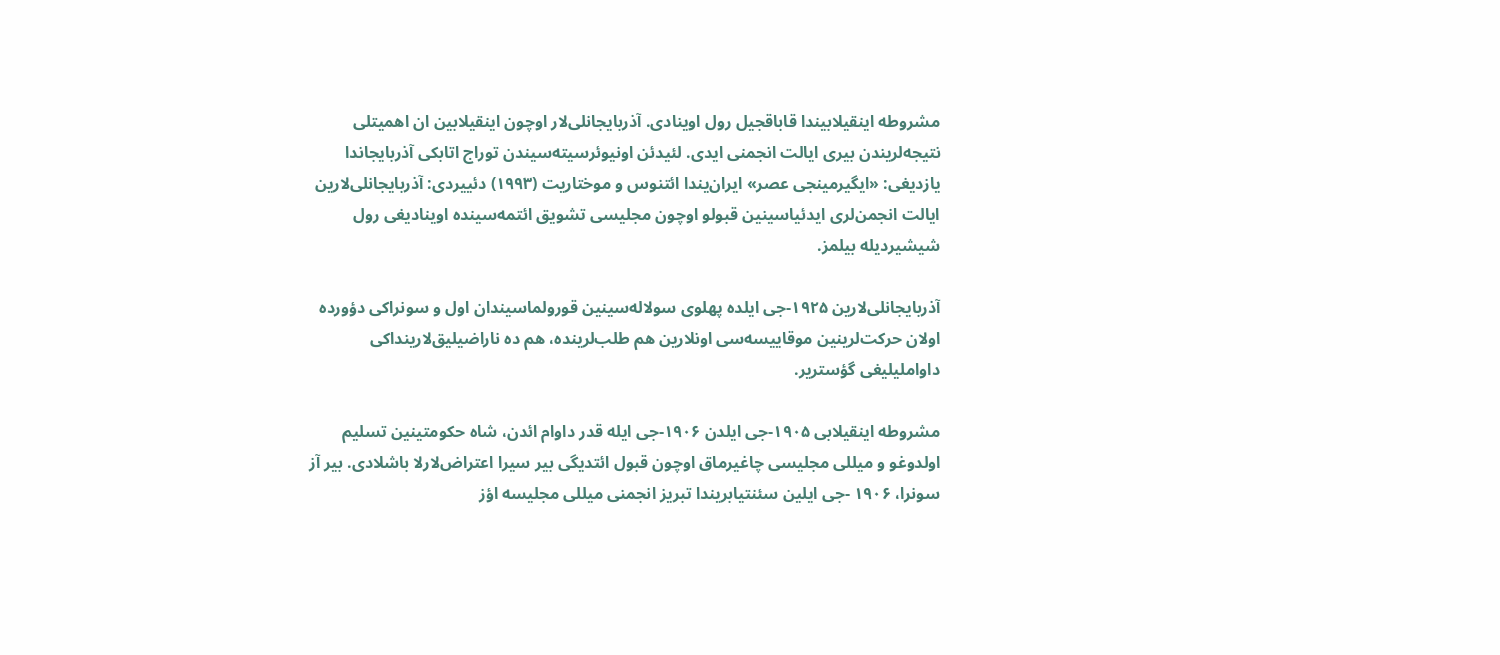مشروطه اینقیلابیندا قاباقجیل رول اوینادی. آذربایجانلی‌لار اوچون اینقیلابین ان اهمیتلی نتیجه‌‌لریندن بیری ایالت انجمنی ایدی. لئیدئن اونیوئرسیته‌سیندن توراج اتابکی آذربایجاندا یازدیغی: «ایگیرمینجی عصر» ایران‌یندا ائتنوس و موختاریت (۱۹۹۳) دئییردی: آذربایجانلی‌لارین ایالت انجمن‌لری ایدئیاسینین قبولو اوچون مجلیسی تشویق ائتمه‌سینده اوینادیغی رول شیشیردیله بیلمز.

آذربایجانلی‌لارین ۱۹۲۵-جی ایلده پهلوی سولاله‌سینین قورولماسیندان اول و سونراکی دؤورده اولان حرکت‌‌لرینین موقاییسه‌سی اونلارین هم طلب‌لرینده، هم ده ناراضیلیق‌لارینداکی داواملیلیغی گؤستریر.

مشروطه اینقیلابی ۱۹۰۵-جی ایلدن ۱۹۰۶-جی ایله قدر داوام ائد‌ن، شاه حکومتینین تسلیم اولدوغو و میللی مجلیسی چاغیرماق اوچون قبول ائتدیگی بیر سیرا اعتراض‌لارلا باشلادی. بیر آز سونرا، ۱۹۰۶ -جی ایلین سئنتیابریندا تبریز انجمنی میللی مجلیسه اؤز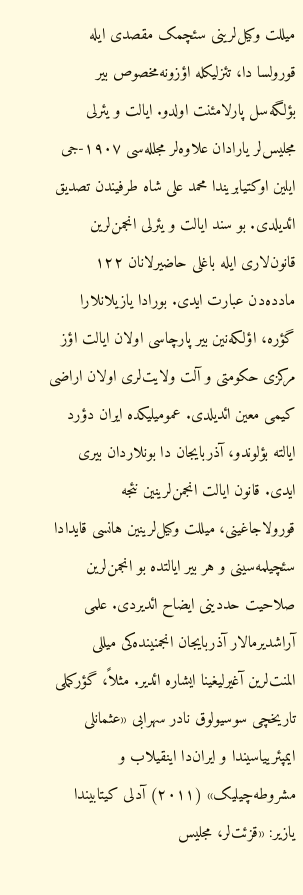میللت وکیل‌لرینی سئچمک مقصدی ایله قورولسا دا، تئزلیکله اؤزونه‌مخصوص بیر بؤلگه‌سل پارلامئنت اولدو. ایالت و یئرلی مجلیس‌لر یارادان علاوه‌‌لر مجلله‌سی ۱۹۰۷-جی ایلین اوکتیابریندا محمد علی شاه طرفیندن تصدیق ائدیلدی. بو سند ایالت و یئرلی انجمن‌لرین قانون‌لاری ایله باغلی حاضیرلانان ۱۲۲ مادده‌دن عبارت ایدی. بورادا یازیلانلارا گؤره، اؤلکه‌نین بیر پارچاسی اولان ایالت اؤز مرکزی حکومتی و آلت ولایت‌لری اولان اراضی کیمی معین ائدیلدی. عمومیلیکده ایران‌ دؤرد ایالته بؤلوندو، آذربایجان دا بونلاردان بیری ایدی. قانون ایالت انجمن‌لرینین نئجه قورولاجاغینی، میللت وکیل‌لرینین هانسی قایدادا سئچیلمه‌سینی و هر بیر ایالتده بو انجمن‌لرین صلاحیت حددینی ایضاح ائدیردی. علمی آراشدیرما‌لار آذربایجان انجمنینده‌کی میللی المنت‌لرین آغیرلیغینا ایشاره ائدیر. مثلاً، گؤرکملی تاریخچی سوسیولوق نادر سهرابی «عثمانلی ایمپئرییاسیندا و ایران‌دا اینقیلاب و مشروطه‌چیلیک» (۲۰۱۱) آدلی کیتابیندا یازیر: «قزئت‌لر، مجلیس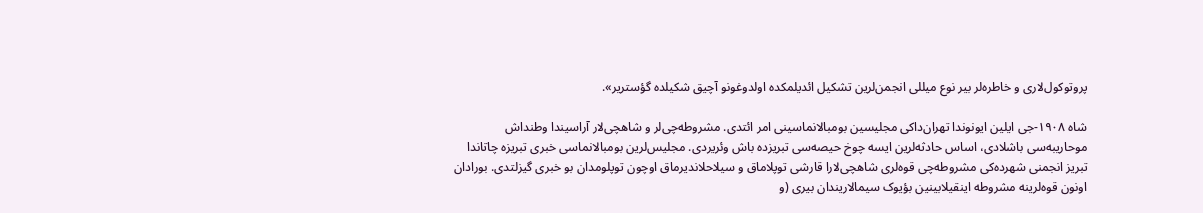پروتوکول‌لاری و خاطره‌‌لر بیر نوع میللی انجمن‌لرین تشکیل ائدیلمکده اولدوغونو آچیق شکیلده گؤستریر».

شاه ۱۹۰۸-جی ایلین ایونوندا تهران‌‌داکی مجلیسین بومبالانماسینی امر ائتدی. مشروطه‌چی‌لر و شاهچی‌لار آراسیندا وطنداش موحاریبه‌سی باشلادی، اساس حادثه‌‌لرین ایسه چوخ حیصه‌سی تبریزده باش وئریردی. مجلیس‌لرین بومبالانماسی خبری تبریزه چاتاندا تبریز انجمنی شهرده‌کی مشروطه‌چی قوه‌‌لری شاهچی‌لارا قارشی توپلاماق و سیلاحلاندیرماق اوچون توپلومدان بو خبری گیزلتدی. بورادان اونون قوه‌‌لرینه مشروطه اینقیلابینین بؤیوک سیما‌لاریندان بیری (و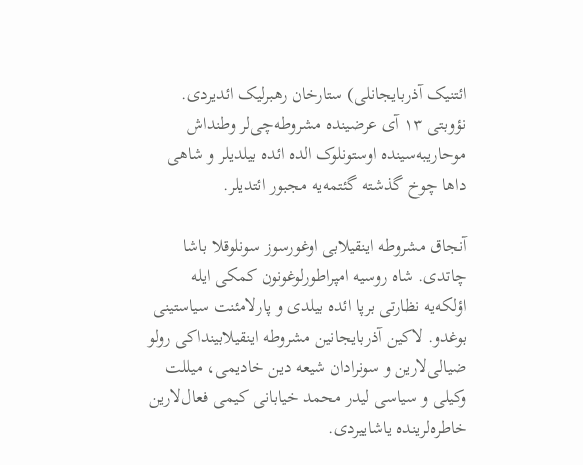ائتنیک آذربایجانلی) ستارخان رهبرلیک ائدیردی. نؤوبتی ۱۳ آی عرضینده مشروطه‌چی‌لر وطنداش موحاریبه‌سینده اوستونلوک الده ائده بیلدیلر و شاهی داها چوخ گذشته گئتمه‌یه مجبور ائتدیلر.

آنجاق مشروطه اینقیلابی اوغورسوز سونلوقلا باشا چاتدی. شاه روسیه امپراطورلوغونون کمکی ایله اؤلکه‌یه نظارتی برپا ائده بیلدی و پارلامئنت سیاستینی بوغدو. لاکین آذربایجانین مشروطه اینقیلابینداکی رولو ضیالی‌لارین و سونرادان شیعه دین خادیمی، میللت وکیلی و سیاسی لیدر محمد خیابانی کیمی فعال‌لارین خاطره‌‌لرینده یاشاییردی.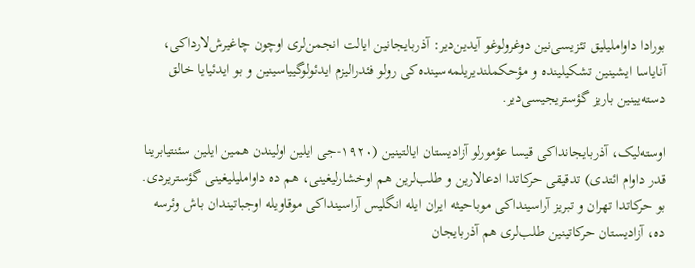بورادا داواملیلیق تئزیسی‌نین دوغرولوغو آیدین‌دیر: آذربایجانین ایالت انجمن‌لری اوچون چاغیرش‌لارداکی، آنایاسا ایشینین تشکیلینده و مؤحکملندیریلمه‌سینده‌کی رولو فئدرالیزم ایدئولوگییاسینین و بو ایدئیایا خالق دسته‌یینین باریز گؤستریجیسی‌دیر.

اوسته‌لیک، آذربایجانداکی قیسا عؤمورلو آزادیستان ایالتینین (۱۹۲۰-جی ایلین اولیندن همین ایلین سئنتیابرینا قدر داوام ائتدی) تدقیقی حرکاتدا ادعا‌لارین و طلب‌لرین هم اوخشارلیغینی، هم ده داواملیلیغینی گؤستریردی. بو حرکاتدا تهران‌ و تبریز آراسینداکی موباحیثه ایران‌ ایله انگلیس آراسینداکی موقاویله اوجباتیندان باش وئرسه ده، آزادیستان حرکاتینین طلب‌لری هم آذربایجان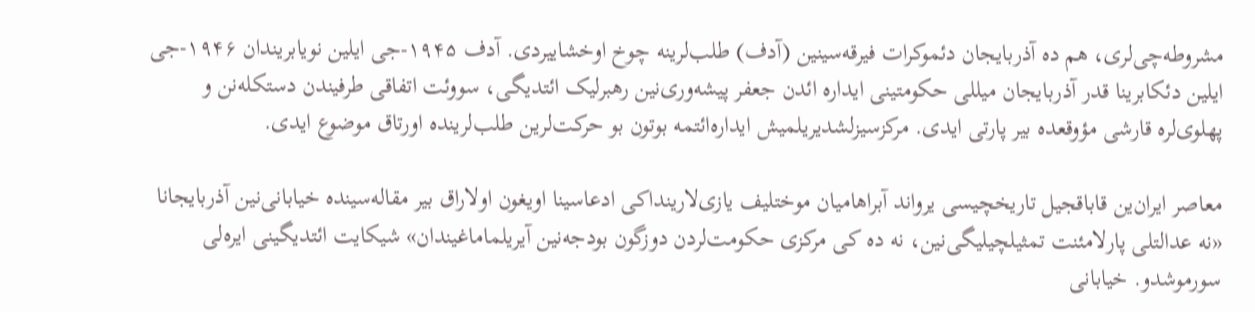مشروطه‌چی‌لری، هم ده آذربایجان دئموکرات فیرقه‌سینین (آدف) طلب‌لرینه چوخ اوخشاییردی. آدف ۱۹۴۵-جی ایلین نویابریندان ۱۹۴۶-جی ایلین دئکابرینا قدر آذربایجان میللی حکومتینی ایداره ائد‌ن جعفر پیشه‌وری‌نین رهبرلیک ائتدیگی، سووئت اتفاقی طرفیندن دستکله‌نن و پهلوی‌لره قارشی مؤوقعده بیر پارتی ایدی. مرکزسیزلشدیریلمیش ایداره‌ائتمه بوتون بو حرکت‌‌لرین طلب‌لرینده اورتاق موضوع ایدی.

معاصر ایران‌ین قاباقجیل تاریخچیسی یرواند آبراهامیان موختلیف یازی‌لارینداکی ادعاسینا اویغون او‌لاراق بیر مقاله‌سینده خیابانی‌نین آذربایجانا «نه عدالتلی پارلامئنت تمثیلچیلیگی‌نین، نه ده کی مرکزی حکومت‌لردن دوزگون بودجه‌نین آیریلماماغیندان» شیکایت ائتدیگینی ایره‌لی سورموشدو. خیابانی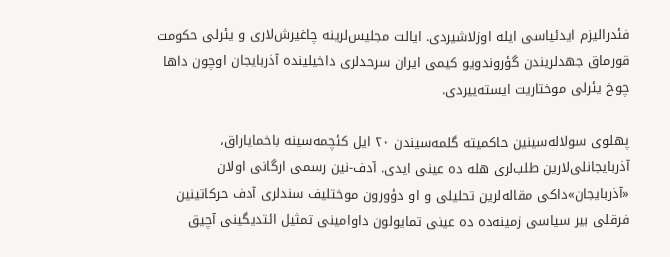فئدرالیزم ایدئیاسی ایله اوزلاشیردی. ایالت مجلیس‌لرینه چاغیرش‌لاری و یئرلی حکومت قورماق جهد‌لریندن گؤروندویو کیمی ایران‌ سرحد‌لری داخیلینده آذربایجان اوچون داها چوخ یئرلی موختاریت ایسته‌ییردی.

پهلوی سولاله‌سینین حاکمیته گلمه‌سیندن ۲۰ ایل کئچمه‌سینه باخمایاراق، آذربایجانلی‌لارین طلب‌لری هله ده عینی ایدی. آدف-نین رسمی ارگانی اولان «آذربایجان»داکی مقاله‌‌لرین تحلیلی و او دؤورون موختلیف سند‌لری آدف حرکاتینین فرقلی بیر سیاسی زمینه‌ده ده عینی تمایولون داوامینی تمثیل ائتدیگینی آچیق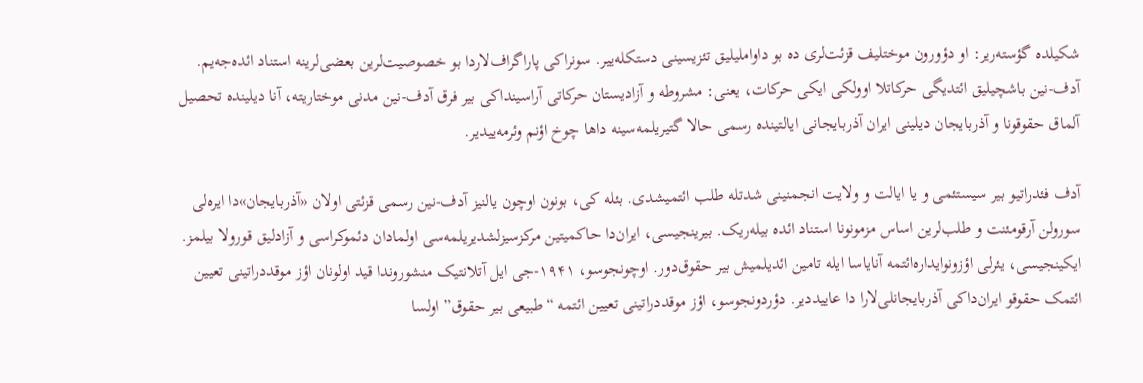شکیلده گؤسته‌ریر: او دؤورون موختلیف قزئت‌لری ده بو داواملیلیق تئزیسینی دستکله‌ییر. سونراکی پاراگراف‌لاردا بو خصوصیت‌لرین بعضی‌لرینه استناد ائده‌‌جه‌یم. آدف-نین باشچیلیق ائتدیگی حرکاتلا اوولکی ایکی حرکات، یعنی: مشروطه و آزادیستان حرکاتی آراسینداکی بیر فرق آدف-نین مد‌نی موختاریته، آنا دیلینده تحصیل آلماق حقوقونا و آذربایجان دیلینی ایران‌ آذربایجانی ایالتینده رسمی حالا گتیریلمه‌سینه داها چوخ اؤنم وئرمه‌ییدیر.

آدف فئدراتیو بیر سیستئمی و یا ایالت و ولایت انجمنینی شدتله طلب ائتمیشدی. بئله کی، بونون اوچون یالنیز آدف-نین رسمی قزئتی اولان «آذربایجان»دا ایره‌لی سورولن آرقومئنت و طلب‌لرین اساس مزمونونا استناد ائده بیله‌ریک. بیرینجیسی، ایران‌دا حاکمیتین مرکزسیزلشدیریلمه‌سی اولمادان دئموکراسی و آزادلیق قورولا بیلمز. ایکینجیسی، یئرلی اؤزونوایداره‌ائتمه آنایاسا ایله تامین ائدیلمیش بیر حقوق‌دور. اوچونجوسو، ۱۹۴۱-جی ایل آتلانتیک منشوروندا قید اولونان اؤز موقددراتینی تعیین ائتمک حقوقو ایران‌‌داکی آذربایجانلی‌لارا دا عاییددیر. دؤردونجوسو، اؤز موقددراتینی تعیین ائتمه “طبیعی بیر حقوق” اولسا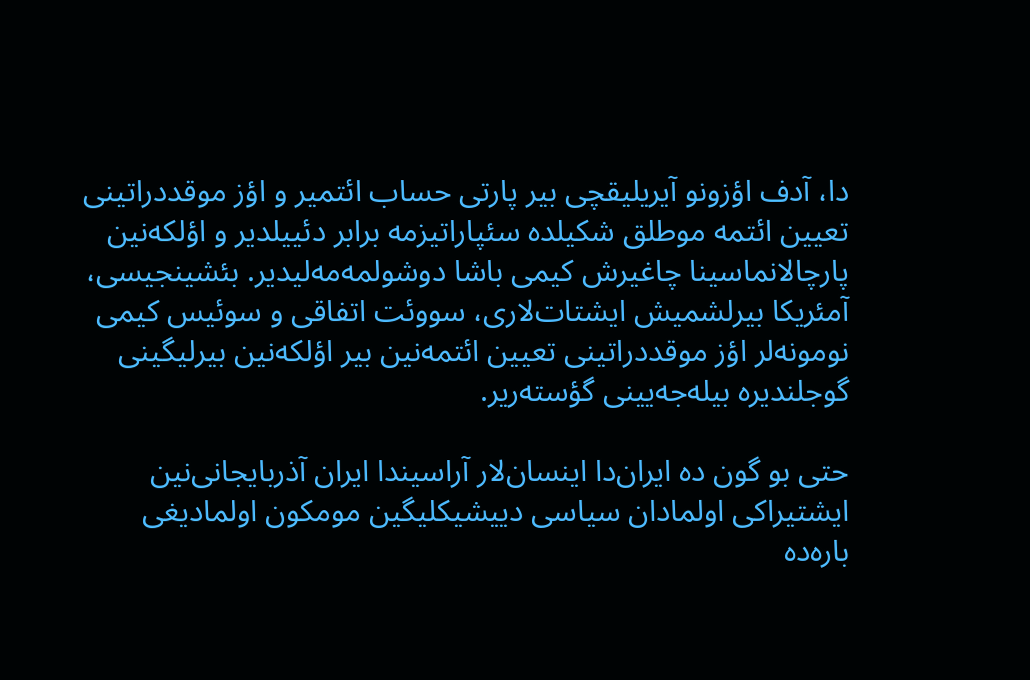دا، آدف اؤزونو آیریلیقچی بیر پارتی حساب ائتمیر و اؤز موقددراتینی تعیین ائتمه موطلق شکیلده سئپاراتیزمه برابر دئییلدیر و اؤلکه‌نین پارچالانماسینا چاغیرش کیمی باشا دوشولمه‌مه‌لیدیر. بئشینجیسی، آمئریکا بیرلشمیش ایشتات‌لاری، سووئت اتفاقی و سوئیس کیمی نومونه‌‌لر اؤز موقددراتینی تعیین ائتمه‌نین بیر اؤلکه‌نین بیرلیگینی گوجلندیره بیله‌جه‌یینی گؤسته‌ریر.

حتی بو گون ده ایران‌‌دا اینسان‌لار آراسیندا ایران‌ آذربایجانی‌نین ایشتیراکی اولمادان سیاسی دییشیکلیگین مومکون اولمادیغی باره‌ده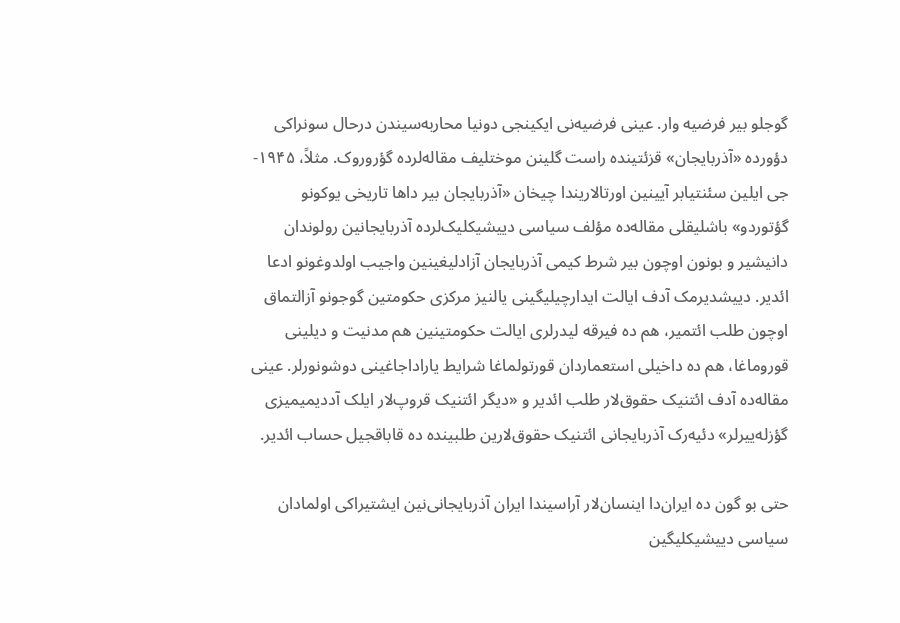گوجلو بیر فرضیه وار. عینی فرضیه‌نی ایکینجی دونیا محاربه‌سیندن درحال سونراکی دؤورده «آذربایجان» قزئتینده راست گلینن موختلیف مقاله‌‌لرده گؤروروک. مثلاً، ۱۹۴۵-جی ایلین سئنتیابر آیینین اورتا‌لاریندا چیخان «آذربایجان بیر داها تاریخی یوکونو گؤتوردو» باشلیقلی مقاله‌ده مؤلف سیاسی دییشیکلیک‌لرده آذربایجانین رولوندان دانیشیر و بونون اوچون بیر شرط کیمی آذربایجان آزادلیغینین واجیب اولدوغونو ادعا ائدیر. دییشدیرمک آدف ایالت ایدارچیلیگینی یالنیز مرکزی حکومتین گوجونو آزالتماق اوچون طلب ائتمیر، هم ده فیرقه لیدر‌لری ایالت حکومتینین هم مدنیت و دیلینی قوروماغا، هم ده داخیلی استعماردان قورتولماغا شرایط یاراداجاغینی دوشونور‌لر. عینی مقاله‌ده آدف ائتنیک حقوق‌لار طلب ائدیر و «دیگر ائتنیک قروپ‌لار ایلک آددیمیمیزی گؤزله‌ییر‌لر» دئیه‌رک آذربایجانی ائتنیک حقوق‌لارین طلبینده ده قاباقجیل حساب ائدیر.

حتی بو گون ده ایران‌‌دا اینسان‌لار آراسیندا ایران‌ آذربایجانی‌نین ایشتیراکی اولمادان سیاسی دییشیکلیگین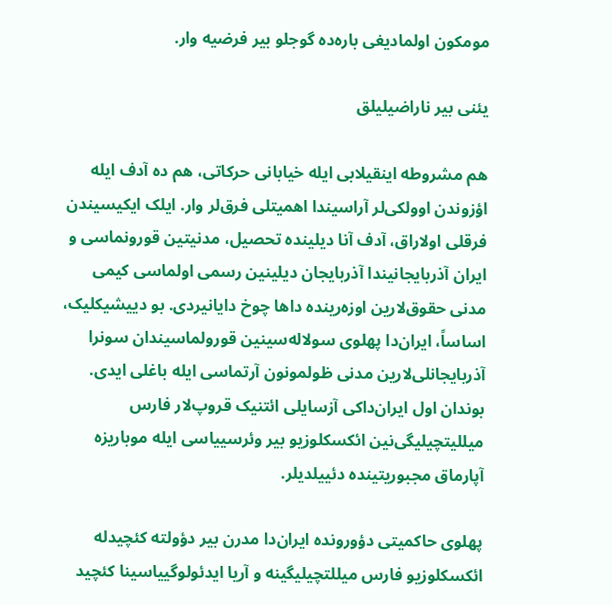مومکون اولمادیغی باره‌ده گوجلو بیر فرضیه وار.

یئنی بیر ناراضیلیلق

هم مشروطه اینقیلابی ایله خیابانی حرکاتی، هم ده آدف ایله اؤزوندن اوولکی‌لر آراسیندا اهمیتلی فرق‌لر وار. ایلک ایکیسیندن فرقلی او‌لاراق، آدف آنا دیلینده تحصیل، مدنیتین قورونماسی و ایران‌ آذربایجانیندا آذربایجان دیلینین رسمی اولماسی کیمی مدنی حقوق‌لارین اوزه‌رینده داها چوخ دایانیردی. بو دییشیکلیک، اساساً، ایران‌دا پهلوی سولاله‌سینین قورولماسیندان سونرا آذربایجانلی‌لارین مدنی ظولمونون آرتماسی ایله باغلی ایدی. بوندان اول ایران‌داکی آزسایلی ائتنیک قروپ‌لار فارس میللیتچیلیگی‌نین ائکسکلوزیو بیر وئرسییاسی ایله موباریزه آپارماق مجبوریتینده دئییلدیلر.

پهلوی حاکمیتی دؤورونده ایران‌دا مدرن بیر دؤولته کئچیدله ائکسکلوزیو فارس میللتچیلیگینه و آریا ایدئولوگییاسینا کئچید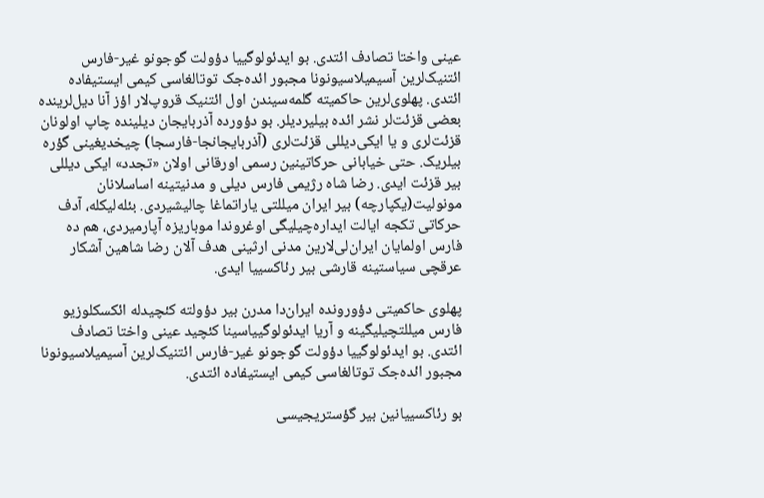عینی واختا تصادف ائتدی. بو ایدئولوگییا دؤولت گوجونو غیر-فارس ائتنیک‌لرین آسیمیلاسیونونا مجبور ائده‌جک توتالغاسی کیمی ایستیفاده ائتدی. پهلوی‌لرین حاکمیته گلمه‌سیندن اول ائتنیک قروپ‌لار اؤز آنا دیل‌لرینده بعضی قزئت‌لر نشر ائده بیلیردیلر. بو دؤورده آذربایجان دیلینده چاپ اولونان قزئت‌لری و یا ایکی‌دیللی قزئت‌لری (آذربایجانجا-فارسجا) چیخدیغینی گؤره بیلریک. حتی خیابانی حرکاتینین رسمی اورقانی اولان «تجدد» ایکی دیللی بیر قزئت ایدی. رضا شاه رژیمی فارس دیلی و مدنیتینه اساسلانان مونولیت(یکپارچه) بیر ایران‌ میللتی یاراتماغا چالیشیردی. بئله‌لیکله، آدف حرکاتی تکجه ایالت ایداره‌چیلیگی اوغروندا موباریزه آپارمیردی، هم ده فارس اولمایان ایران‌لی‌لارین مدنی ارثینی هدف آلان رضا شاهین آشکار عرقچی سیاستینه قارشی بیر رئاکسییا ایدی.

پهلوی حاکمیتی دؤورونده ایران‌دا مدرن بیر دؤولته کئچیدله ائکسکلوزیو فارس میللتچیلیگینه و آریا ایدئولوگییاسینا کئچید عینی واختا تصادف ائتدی. بو ایدئولوگییا دؤولت گوجونو غیر-فارس ائتنیک‌لرین آسیمیلاسیونونا مجبور ائده‌جک توتالغاسی کیمی ایستیفاده ائتدی.

بو رئاکسییانین بیر گؤستریجیسی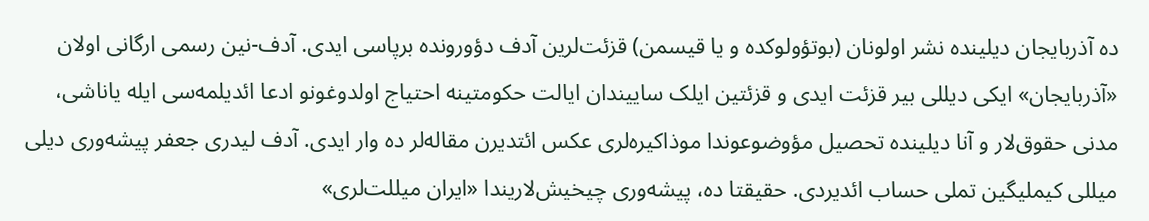ده آذربایجان دیلینده نشر اولونان (بوتؤولوکده و یا قیسمن) قزئت‌لرین آدف دؤورونده برپاسی ایدی. آدف-نین رسمی ارگانی اولان «آذربایجان» ایکی دیللی بیر قزئت ایدی و قزئتین ایلک ساییندان ایالت حکومتینه احتیاج اولدوغونو ادعا ائدیلمه‌سی ایله یاناشی، مدنی حقوق‌لار و آنا دیلینده تحصیل مؤوضوعوندا موذاکیره‌‌لری عکس ائتدیرن مقاله‌‌لر ده وار ایدی. آدف لیدری جعفر پیشه‌وری دیلی میللی کیملیگین تملی حساب ائدیردی. حقیقتا ده، پیشه‌وری چیخیش‌لاریندا «ایران‌ میللت‌لری»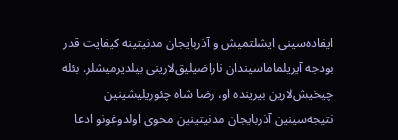ایفاده‌سینی ایشلتمیش و آذربایجان مدنیتینه کیفایت قدر بودجه آیریلماماسیندان ناراضیلیق‌لارینی بیلدیرمیشلر. بئله چیخیش‌لارین بیرینده او، رضا شاه چئوریلیشینین نتیجه‌سینین آذربایجان مدنیتینین محوی اولدوغونو ادعا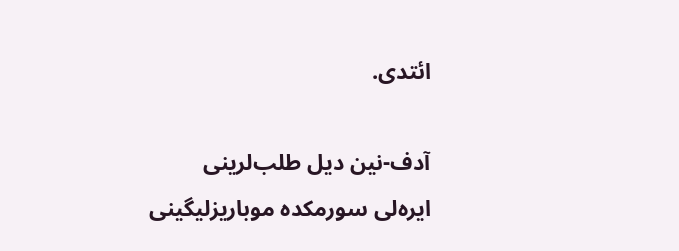ائتدی.

آدف-نین دیل طلب‌لرینی ایره‌لی سورمکده موباریزلیگینی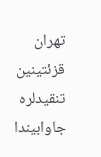تهران‌ قزئتینین تنقید‌لره جاوابیندا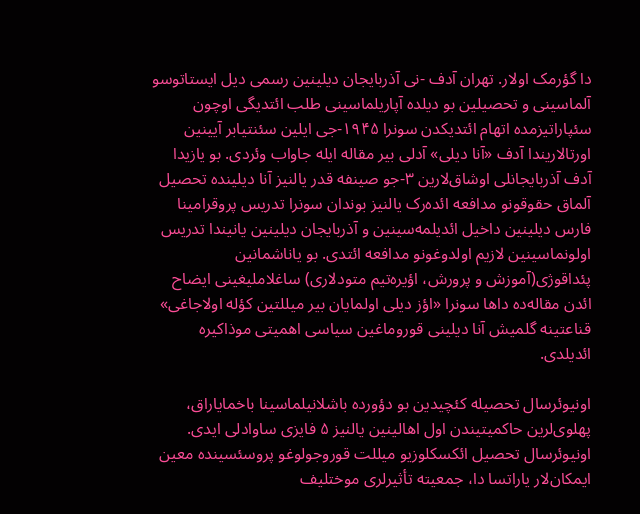دا گؤرمک او‌لار. تهران‌ آدف -نی آذربایجان دیلینین رسمی دیل ایستاتوسو آلماسینی و تحصیلین بو دیلده آپاریلماسینی طلب ائتدیگی اوچون سئپاراتیزمده اتهام ائتدیکدن سونرا ۱۹۴۵-جی ایلین سئنتیابر آیینین اورتا‌لاریندا آدف «آنا دیلی» آدلی بیر مقاله ایله جاواب وئردی. بو یازیدا آدف آذربایجانلی اوشاق‌لارین ۳-جو صینفه قدر یالنیز آنا دیلینده تحصیل آلماق حقوقونو مدافعه ائده‌رک یالنیز بوندان سونرا تدریس پروقرامینا فارس دیلینین داخیل ائدیلمه‌سینین و آذربایجان دیلینین یانیندا تدریس اولونماسینین لازیم اولدوغونو مدافعه ائتدی. بو یاناشمانین پئداقوژی(آموزش و پرورش، اؤیره‌تیم متودلاری) ساغلاملیغینی ایضاح ائد‌ن مقاله‌ده داها سونرا «اؤز دیلی اولمایان بیر میللتین کؤله اولاجاغی» قناعتینه گلمیش آنا دیلینی قوروماغین سیاسی اهمیتی موذاکیره ائدیلدی.

اونیوئرسال تحصیله کئچیدین بو دؤورده باشلانیلماسینا باخمایاراق، پهلوی‌لرین حاکمیتیندن اول اهالینین یالنیز ۵ فایزی ساوادلی ایدی. اونیوئرسال تحصیل ائکسکلوزیو میللت قوروجولوغو پروسئسینده معین ایمکان‌لار یاراتسا دا، جمعیته تأثیر‌لری موختلیف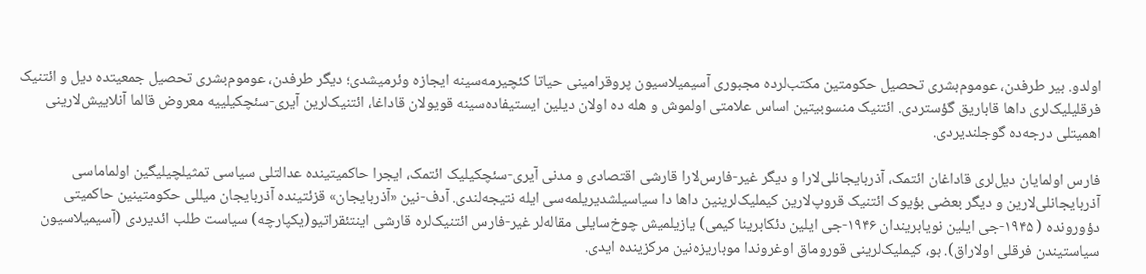اولدو. بیر طرفدن، عوموم‌بشری تحصیل حکومتین مکتب‌لرده مجبوری آسیمیلاسیون پروقرامینی حیاتا کئچیرمه‌سینه ایجازه وئرمیشدی؛ دیگر طرفدن، عوموم‌بشری تحصیل جمعیتده دیل و ائتنیک فرقلیلیک‌لری داها قاباریق گؤستردی. ائتنیک منسوبیتین اساس علامتی اولموش و هله ده اولان دیلین ایستیفاده‌سینه قویولان قاداغا، ائتنیک‌لرین آیری-سئچکیلییه معروض قالما آنلاییش‌لارینی اهمیتلی درجه‌ده گوجلندیردی.

فارس اولمایان دیل‌لری قاداغان ائتمک، آذربایجانلی‌لارا و دیگر غیر-فارس‌لارا قارشی اقتصادی و مدنی آیری-سئچکیلیک ائتمک، ایجرا حاکمیتینده عدالتلی سیاسی تمثیلچیلیگین اولماماسی آذربایجانلی‌لارین و دیگر بعضی بؤیوک ائتنیک قروپ‌لارین کیملیک‌لرینین داها دا سیاسیلشدیریلمه‌سی ایله نتیجه‌لندی. آدف-نین «آذربایجان» قزئتینده آذربایجان میللی حکومتینین حاکمیتی دؤورونده ( ۱۹۴۵-جی ایلین نویابریندان ۱۹۴۶-جی ایلین دئکابرینا کیمی) یازیلمیش چوخ‌سایلی مقاله‌‌لر غیر-فارس ائتنیک‌لره قارشی اینتئقراتیو(یکپارچه) سیاست طلب ائدیردی (آسیمیلاسیون سیاستیندن فرقلی او‌لاراق). بو، کیملیک‌لرینی قوروماق اوغروندا موباریزه‌نین مرکزینده ایدی.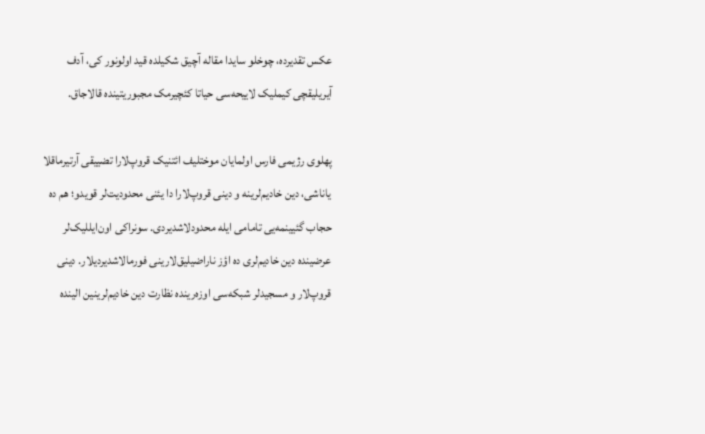عکس تقدیرده، چوخلو سایدا مقاله آچیق شکیلده قید اولونور کی، آدف آیریلیقچی کیملیک لاییحه‌سی حیاتا کئچیرمک مجبوریتینده قالاجاق.

پهلوی رژیمی فارس اولمایان موختلیف ائتنیک قروپ‌لارا تضییقی آرتیرماقلا یاناشی، دین خادیم‌لرینه و دینی قروپ‌لارا دا یئنی محدودیت‌لر قویدو؛ هم ده حجاب گئیینمه‌یی تامامی ایله محدودلاشدیردی. سونراکی اون‌ایللیک‌لر عرضینده دین خادیم‌لری ده اؤز ناراضیلیق‌لارینی فورمالاشدیردیلار. دینی قروپ‌لار و مسجید‌لر شبکه‌سی اوزه‌رینده نظارت دین خادیم‌لرینین الینده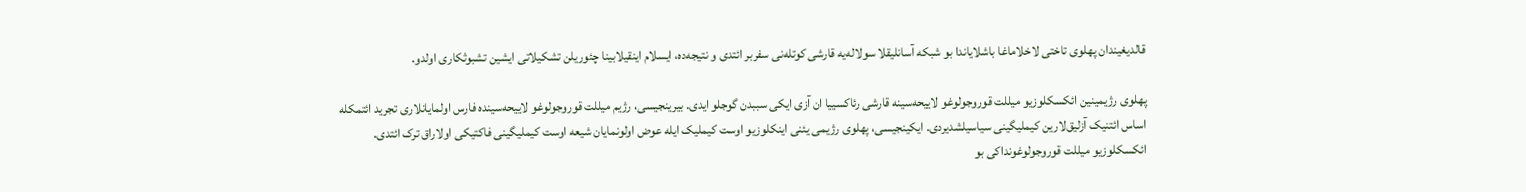قالدیغیندان پهلوی تاختی لاخلاماغا باشلایاندا بو شبکه آسانلیقلا سولاله‌یه قارشی کوتله‌نی سفربر ائتدی و نتیجه‌ده، ایسلام اینقیلابینا چئوریلن تشکیلاتی ایشین تشبوثکاری اولدو.

پهلوی رژیمینین ائکسکلوزیو میللت قوروجولوغو لاییحه‌سینه قارشی رئاکسییا ان آزی ایکی سببدن گوجلو ایدی. بیرینجیسی، رژیم میللت قوروجولوغو لاییحه‌سینده فارس اولمایانلاری تجرید ائتمکله اساس ائتنیک آزلیق‌لارین کیملیگینی سیاسیلشدیردی. ایکینجیسی، پهلوی رژیمی یئنی اینکلوزیو اوست کیملیک ایله عوض اولونمایان شیعه اوست کیملیگینی فاکتیکی او‌لاراق ترک ائتدی. ائکسکلوزیو میللت قوروجولوغونداکی بو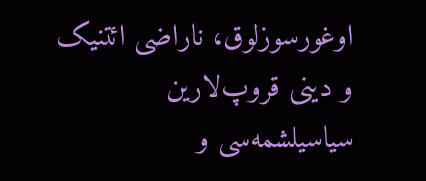اوغورسوزلوق، ناراضی ائتنیک و دینی قروپ‌لارین سیاسیلشمه‌سی و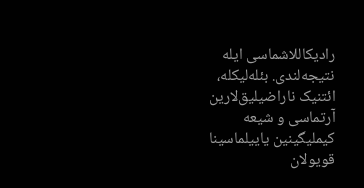رادیکاللاشماسی ایله نتیجه‌لندی. بئله‌لیکله، ائتنیک ناراضیلیق‌لارین آرتماسی و شیعه کیملیگینین یاییلماسینا قویولان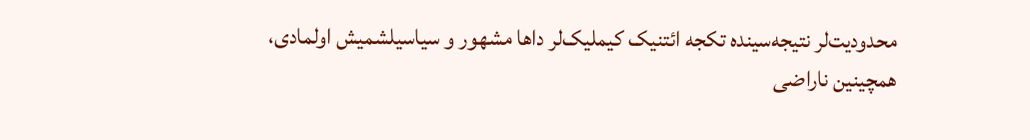محدودیت‌لر نتیجه‌سینده تکجه ائتنیک کیملیک‌لر داها مشهور و سیاسیلشمیش اولمادی، همچینین ناراضی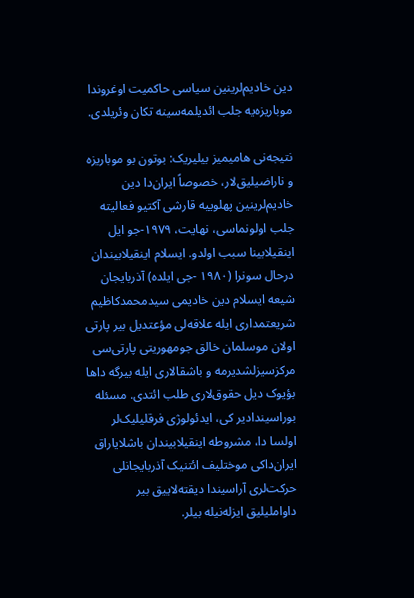دین خادیم‌لرینین سیاسی حاکمیت اوغروندا موباریزه‌یه جلب ائدیلمه‌سینه تکان وئریلدی.

نتیجه‌نی هامیمیز بیلیریک: بوتون بو موباریزه و ناراضیلیق‌لار، خصوصاً ایران‌دا دین خادیم‌لرینین پهلوییه قارشی آکتیو فعالیته جلب اولونماسی، نهایت، ۱۹۷۹-جو ایل اینقیلابینا سبب اولدو. ایسلام اینقیلابیندان درحال سونرا (۱۹۸۰ -جی ایلده) آذربایجان شیعه ایسلام دین خادیمی سیدمحمدکاظیم شریعتمداری ایله علاقه‌لی مؤعتدیل بیر پارتی اولان موسلمان خالق جومهوریتی پارتی‌سی مرکزسیزلشدیرمه و باشقا‌لاری ایله بیرگه داها بؤیوک دیل حقوق‌لاری طلب ائتدی. مسئله بوراسیندادیر کی، ایدئولوژی فرقلیلیک‌لر اولسا دا، مشروطه اینقیلابیندان باشلایاراق ایران‌داکی موختلیف ائتنیک آذربایجانلی حرکت‌‌لری آراسیندا دیقته‌لاییق بیر داواملیلیق ایزله‌نیله بیلر.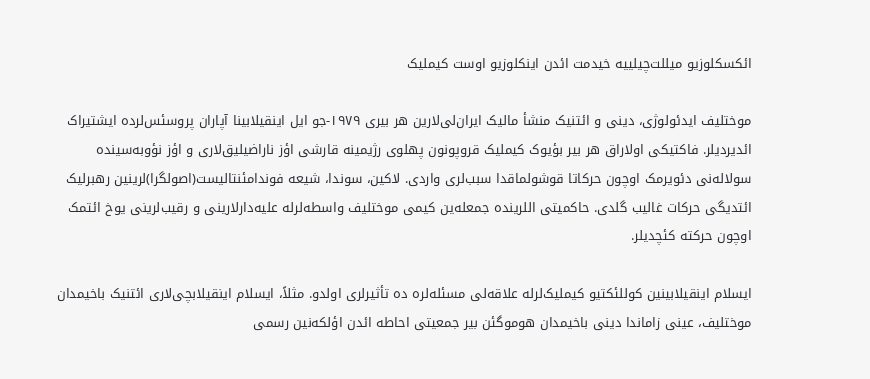ائکسکلوزیو میللت‌چیلییه خیدمت ائد‌ن اینکلوزیو اوست کیملیک

موختلیف ایدئولوژی، دینی و ائتنیک منشأ‌ مالیک ایران‌لی‌لارین هر بیری ۱۹۷۹-جو ایل اینقیلابینا آپاران پروسئس‌لرده ایشتیراک ائدیردیلر. فاکتیکی او‌لاراق هر بیر بؤیوک کیملیک قروپونون پهلوی رژیمینه قارشی اؤز ناراضیلیق‌لاری و اؤز نؤوبه‌سینده سولاله‌نی دئویرمک اوچون حرکاتا قوشولماقدا سبب‌لری واردی. لاکین، سوندا، شیعه فوندامئنتالیست‌(اصولگرا)لرینین رهبرلیک ائتدیگی حرکات غالیب گلدی. حاکمیتی اللرینده جمعله‌ین کیمی موختلیف واسطه‌‌لرله علیه‌دار‌لارینی و رقیب‌لرینی یوخ ائتمک اوچون حرکته کئچدیلر.

ایسلام اینقیلابینین کوللئکتیو کیملیک‌لرله علاقه‌لی مسئله‌‌لره ده تأثیر‌لری اولدو. مثلاً، ایسلام اینقیلابچی‌لاری ائتنیک باخیمدان موختلیف، عینی زاماندا دینی باخیمدان هوموگئن بیر جمعیتی احاطه ائد‌ن اؤلکه‌نین رسمی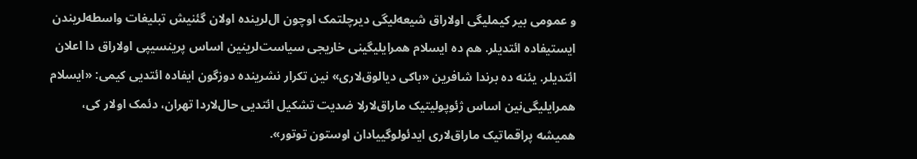و عمومی بیر کیملیگی او‌لاراق شیعه‌لیگی دیرچلتمک اوچون ال‌لرینده اولان گئنیش تبلیغات واسطه‌‌لریندن ایستیفاده ائتدیلر. هم ده ایسلام همرایلیگینی خاریجی سیاست‌لرینین اساس پرینسیپی او‌لاراق دا اعلان ائتدیلر. یئنه ده برندا شافرین «باکی دیالوق‌لاری» نین تکرار نشرینده دوزگون ایفاده ائتدیی کیمی: «ایسلام همرایلیگی‌نین اساس ژئوپولیتیک ماراق‌لارلا ضدیت تشکیل ائتدیی حال‌لاردا تهران‌، دئمک او‌لار کی، همیشه پراقماتیک ماراق‌لاری ایدئولوگییادان اوستون توتور».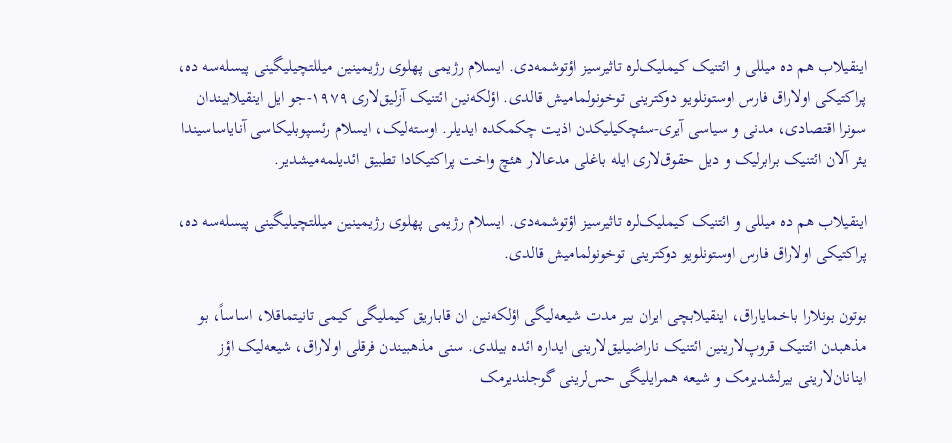اینقیلاب هم ده میللی و ائتنیک کیملیک‌لره تاثیرسیز اؤتوشمه‌دی. ایسلام رژیمی پهلوی رژیمینین میللتچیلیگینی پیسله‌سه ده، پراکتیکی او‌لاراق فارس اوستونلویو دوکترینی توخونولمامیش قالدی. اؤلکه‌نین ائتنیک آزلیق‌لاری ۱۹۷۹-جو ایل اینقیلابیندان سونرا اقتصادی، مدنی و سیاسی آیری-سئچکیلیکدن اذیت چکمکده ایدیلر. اوسته‌لیک، ایسلام رئسپوبلیکاسی آنایاساسیندا یئر آلان ائتنیک برابرلیک و دیل حقوق‌لاری ایله باغلی مدعا‌لار هئچ واخت پراکتیکادا تطبیق ائدیلمه‌میشدیر.

اینقیلاب هم ده میللی و ائتنیک کیملیک‌لره تاثیرسیز اؤتوشمه‌دی. ایسلام رژیمی پهلوی رژیمینین میللتچیلیگینی پیسله‌سه ده، پراکتیکی او‌لاراق فارس اوستونلویو دوکترینی توخونولمامیش قالدی.

بوتون بونلارا باخمایاراق، اینقیلابچی ایران‌ بیر مدت شیعه‌لیگی اؤلکه‌نین ان قاباریق کیملیگی کیمی تانیتماقلا، اساساً، بو مذهبدن ائتنیک قروپ‌لارینین ائتنیک ناراضیلیق‌لارینی ایداره ائده بیلدی. سنی مذهبیندن فرقلی او‌لاراق، شیعه‌لیک اؤز اینانان‌لارینی بیرلشدیرمک و شیعه همرایلیگی حس‌لرینی گوجلندیرمک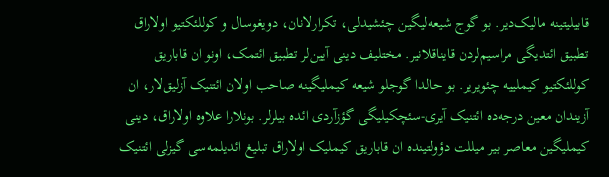قابیلیتینه مالیک‌دیر. بو گوج شیعه‌لیگین چئشیدلی، تکرارلانان، دویغوسال و کوللئکتیو او‌لاراق تطبیق ائتدیگی مراسیم‌لردن قایناقلانیر. مختلیف دینی آیین‌لر تطبیق ائتمک، اونو ان قاباریق کوللئکتیو کیملییه چئویریر. بو حالدا گوجلو شیعه کیملیگینه صاحب اولان ائتنیک آزلیق‌لار، ان آزیندان معین درجه‌ده ائتنیک آیری-سئچکیلیگی گؤزآردی ائده بیلر‌لر. بونلارا علاوه او‌لاراق، دینی کیملیگین معاصر بیر میللت دؤولتینده ان قاباریق کیملیک او‌لاراق تبلیغ ائدیلمه‌سی گیزلی ائتنیک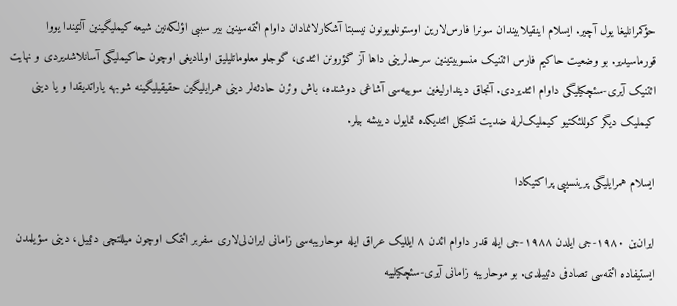حؤکمرانلیغا یول آچیر. ایسلام اینقیلابیندان سونرا فارس‌لارین اوستونلویونون نیسبتا آشکارلانمادان داوام ائتمه‌سینین بیر سببی اؤلکه‌نین شیعه کیملیگینین آلتیندا یووا قورماسیدیر. بو وضعیت حاکیم فارس ائتنیک منسوبیتینین سرحد‌لرینی داها آز گؤرونن ائتدی، گوجلو معلوماتلیلیق اولمادیغی اوچون حاکیملیگی آسانلاشدیردی و نهایت ائتنیک آیری-سئچکیلیگی داوام ائتدیردی. آنجاق دیندارلیغین سوییه‌سی آشاغی دوشنده، باش وئرن حادثه‌‌لر دینی همرایلیگین حقیقیلیگینه شوبهه یاراتدیقدا و یا دینی کیملیک دیگر کوللئکتیو کیملیک‌لرله ضدیت تشکیل ائتدیکده تمایول دییشه بیلر.

ایسلام همرایلیگی پرینسیپی پراکتیکادا

ایران‌ین ۱۹۸۰-جی ایلدن ۱۹۸۸-جی ایله قدر داوام ائد‌ن ۸ ایللیک عراق ایله موحاریبه‌سی زامانی ایران‌لی‌لاری سفربر ائتمک اوچون میللتچی دئییل، دینی سؤیلمدن ایستیفاده ائتمه‌سی تصادفی دئییلدی. بو موحاریبه زامانی آیری-سئچکیلییه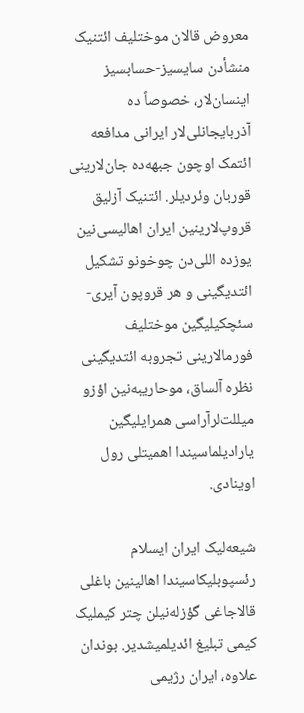معروض قالان موختلیف ائتنیک منشأ‌دن سایسیز-حسابسیز اینسان‌لار، خصوصاً ده آذربایجانلی‌لار ایرانی مدافعه ائتمک اوچون جبهه‌ده جان‌لارینی قوربان وئردیلر. ائتنیک آزلیق قروپ‌لارینین ایران‌ اهالیسی‌نین یوزده اللی‌دن چوخونو تشکیل ائتدیگینی و هر قروپون آیری-سئچکیلیگین موختلیف فورما‌لارینی تجروبه ائتدیگینی نظره آلساق، موحاریبه‌نین اؤزو میللت‌لرآراسی همرایلیگین یارادیلماسیندا اهمیتلی رول اوینادی.

شیعه‌لیک ایران‌ ایسلام رئسپوبلیکاسیندا اهالینین باغلی قالاجاغی گؤزله‌نیلن چتر کیملیک کیمی تبلیغ ائدیلمیشدیر. بوندان علاوه، ایران‌ رژیمی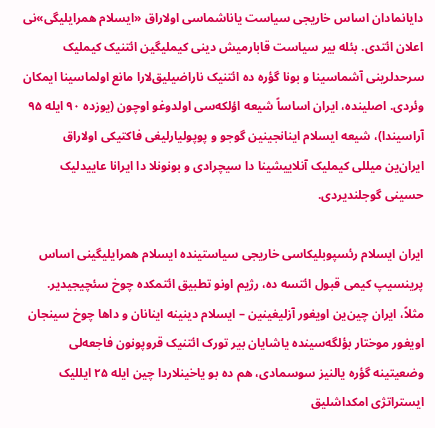دایانمادان اساس خاریجی سیاست یاناشماسی او‌لاراق «ایسلام همرایلیگی»نی اعلان ائتدی. بئله بیر سیاست قابارمیش دینی کیملیگین ائتنیک کیملیک سرحد‌لرینی آشماسینا و بونا گؤره ده ائتنیک ناراضیلیق‌لارا مانع اولماسینا ایمکان وئردی. اصلینده، ایران‌ اساساً شیعه اؤلکه‌سی اولدوغو اوچون (یوزده ۹۰ ایله ۹۵ آراسیندا)، شیعه ایسلام اینانجینین گوجو و پوپولیارلیغی فاکتیکی او‌لاراق ایران‌ین میللی کیملیک آنلاییشینا دا سیچرادی و بونونلا دا ایرانا عاییدلیک حسینی گوجلندیردی.

ایران‌ ایسلام رئسپوبلیکاسی خاریجی سیاستینده ایسلام همرایلیگینی اساس پرینسیپ کیمی قبول ائتسه ده، رژیم اونو تطبیق ائتمکده چوخ سئچیجیدیر. مثلاً، ایران‌ چین‌ین اویغور آزلیغینین – ایسلام دینینه اینانان و داها چوخ سینجان اویغور موختار بؤلگه‌سینده یاشایان بیر تورک ائتنیک قروپونون فاجعه‌لی وضعیتینه گؤره یالنیز سوسمادی، هم ده بو یاخینلاردا چین ایله ۲۵ ایللیک ایستراتژی امکداشلیق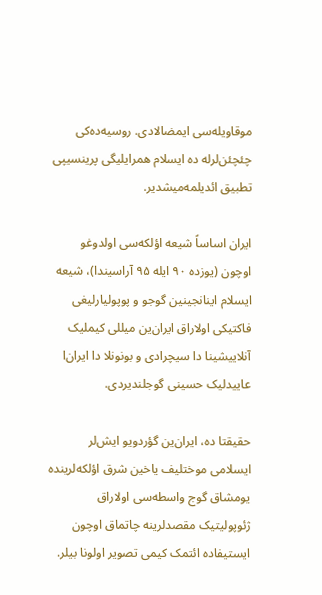موقاویله‌سی ایمضالادی. روسیه‌ده‌کی چئچئن‌لرله ده ایسلام همرایلیگی پرینسیپی تطبیق ائدیلمه‌میشدیر.

ایران‌ اساساً شیعه اؤلکه‌سی اولدوغو اوچون (یوزده ۹۰ ایله ۹۵ آراسیندا)، شیعه ایسلام اینانجینین گوجو و پوپولیارلیغی فاکتیکی او‌لاراق ایران‌ین میللی کیملیک آنلاییشینا دا سیچرادی و بونونلا دا ایران‌ا عاییدلیک حسینی گوجلندیردی.

حقیقتا ده، ایران‌ین گؤردویو ایش‌لر ایسلامی موختلیف یاخین شرق اؤلکه‌‌لرینده یومشاق گوج واسطه‌سی او‌لاراق ژئوپولیتیک مقصد‌لرینه چاتماق اوچون ایستیفاده ائتمک کیمی تصویر اولونا بیلر.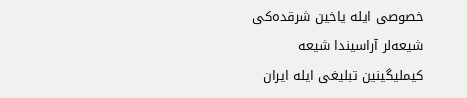خصوصی ایله یاخین شرقده‌کی شیعه‌‌لر آراسیندا شیعه کیملیگینین تبلیغی ایله ایران‌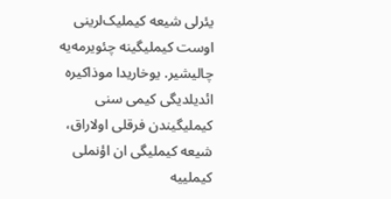یئرلی شیعه کیملیک‌لرینی اوست کیملیگینه چئویرمه‌یه چالیشیر. یوخاریدا موذاکیره ائدیلدیگی کیمی سنی کیملیگیندن فرقلی او‌لاراق، شیعه کیملیگی ان اؤنملی کیملییه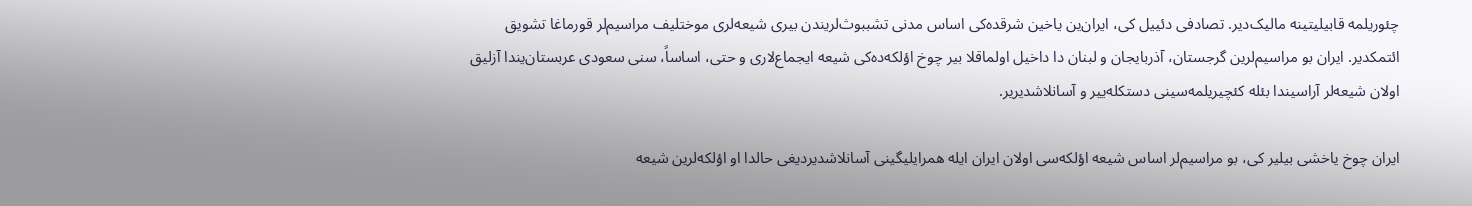چئوریلمه قابیلیتینه مالیک‌دیر. تصادفی دئییل کی، ایران‌ین یاخین شرقده‌کی اساس مد‌نی تشببوث‌لریندن بیری شیعه‌‌لری موختلیف مراسیم‌لر قورماغا تشویق ائتمکدیر. ایران‌ بو مراسیم‌لرین گرجستان، آذربایجان و لبنان دا داخیل اولماقلا بیر چوخ اؤلکه‌ده‌کی شیعه ایجماع‌‌لاری و حتی، اساساً، سنی سعودی عربستان‌یندا آزلیق اولان شیعه‌‌لر آراسیندا بئله کئچیریلمه‌سینی دستکله‌ییر و آسانلاشدیریر.

ایران‌ چوخ یاخشی بیلیر کی، بو مراسیم‌لر اساس شیعه اؤلکه‌سی اولان ایران‌ ایله همرایلیگینی آسانلاشدیردیغی حالدا او اؤلکه‌‌لرین شیعه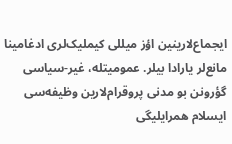ایجماع‌‌لارینین اؤز میللی کیملیک‌لری ادغامینا مانع‌‌لر یارادا بیلر. عمومیتله، غیر-سیاسی گؤرونن بو مدنی پروقرام‌لارین وظیفه‌سی ایسلام همرایلیگی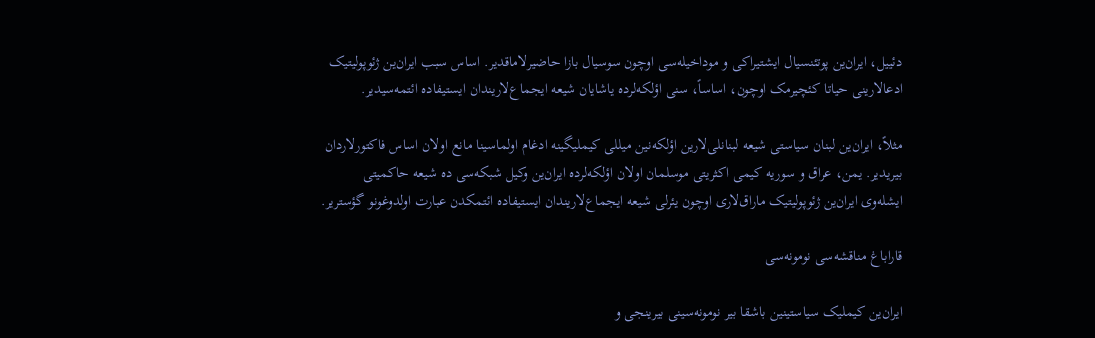دئییل، ایران‌ین پوتئنسیال ایشتیراکی و موداخیله‌سی اوچون سوسیال بازا حاضیرلاماقدیر. اساس سبب ایران‌ین ژئوپولیتیک ادعالارینی حیاتا کئچیرمک اوچون، اساساً، سنی اؤلکه‌‌لرده یاشایان شیعه ایجما‌ع‌لاریندان ایستیفاده ائتمه‌سیدیر.

مثلاً، ایران‌ین لبنان سیاستی شیعه لبنانلی‌لارین اؤلکه‌نین میللی کیملیگینه ادغام اولماسینا مانع اولان اساس فاکتور‌لاردان بیریدیر. یمن، عراق و سوریه کیمی اکثریتی موسلمان اولان اؤلکه‌‌لرده ایران‌ین وکیل شبکه‌سی ده شیعه حاکمیتی ایشله‌وی ایران‌ین ژئوپولیتیک ماراق‌لاری اوچون یئرلی شیعه ایجماع‌لاریندان ایستیفاده ائتمکدن عبارت اولدوغونو گؤستریر.

قاراباغ مناقشه‌سی نومونه‌سی

ایران‌ین کیملیک سیاستینین باشقا بیر نومونه‌سینی بیرینجی و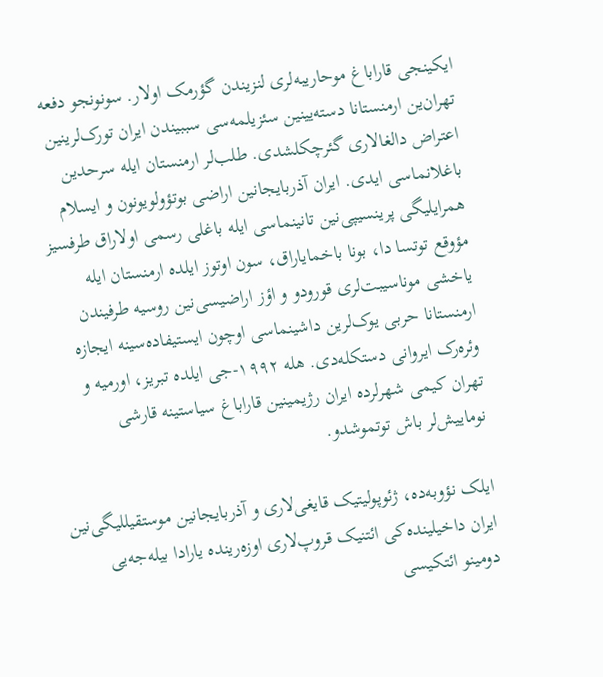ایکینجی قاراباغ موحاریبه‌‌لری لنزیندن گؤرمک او‌لار. سونونجو دفعه تهران‌ین ارمنستانا دسته‌یینین سئزیلمه‌سی سببیندن ایران‌ تورک‌لرینین اعتراض دالغا‌لاری گئرچکلشدی. طلب‌لر ارمنستان ایله سرحدین باغلانماسی ایدی. ایران‌ آذربایجانین اراضی بوتؤولویونون و ایسلام همرایلیگی پرینسیپی‌نین تانینماسی ایله باغلی رسمی او‌لاراق طرفسیز مؤوقع توتسا دا، بونا باخمایاراق، سون اوتوز ایلده ارمنستان ایله یاخشی موناسیبت‌لری قورودو و اؤز اراضیسی‌نین روسیه طرفیندن ارمنستانا حربی یوک‌لرین داشینماسی اوچون ایستیفاده‌سینه ایجازه وئره‌رک ایروانی دستکله‌دی. هله ۱۹۹۲-جی ایلده تبریز، اورمیه و تهران‌ کیمی شهر‌لرده ایران‌ رژیمینین قاراباغ سیاستینه قارشی نوماییش‌لر باش توتموشدو.

ایلک نؤوبه‌ده، ژئوپولیتیک قایغی‌لاری و آذربایجانین موستقیللیگی‌نین ایران‌ داخیلینده‌کی ائتنیک قروپ‌لاری اوزه‌رینده یارادا بیله‌جه‌یی دومینو ائتکیسی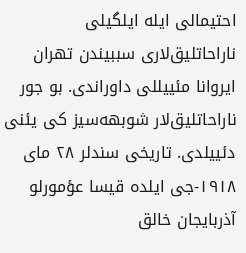احتیمالی ایله ایلگیلی ناراحاتلیق‌لاری سببیندن تهران‌ ایروانا مئییللی داوراندی. بو جور ناراحاتلیق‌لار شوبهه‌سیز کی یئنی دئییلدی. تاریخی سند‌لر ۲۸ مای ۱۹۱۸-جی ایلده قیسا عؤمورلو آذربایجان خالق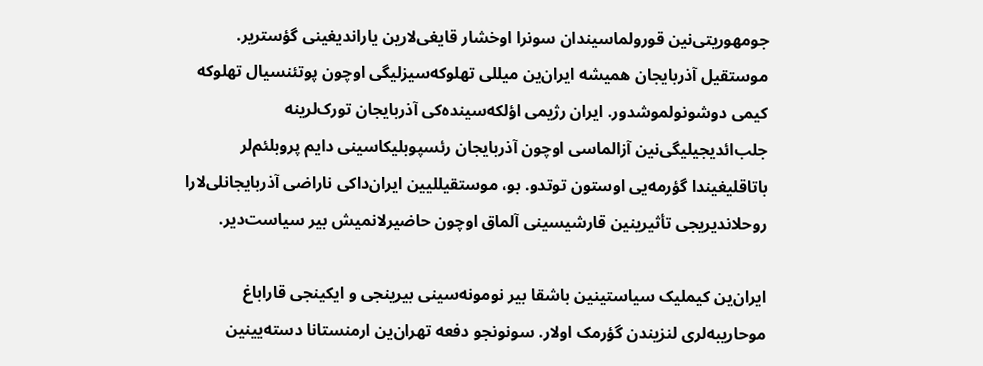جومهوریتی‌نین قورولماسیندان سونرا اوخشار قایغی‌لارین یاراندیغینی گؤستریر. موستقیل آذربایجان همیشه ایران‌ین میللی تهلوکه‌سیزلیگی اوچون پوتئنسیال تهلوکه کیمی دوشونولموشدور. ایران‌ رژیمی اؤلکه‌سینده‌کی آذربایجان تورک‌لرینه جلب‌ائدیجیلیگی‌نین آزالماسی اوچون آذربایجان رئسپوبلیکاسینی دایم پروبلئم‌لر باتاقلیغیندا گؤرمه‌یی اوستون توتدو. بو، موستقیللیین ایران‌داکی ناراضی آذربایجانلی‌لارا روحلاندیریجی تأثیرینین قارشیسینی آلماق اوچون حاضیرلانمیش بیر سیاست‌دیر.

ایران‌ین کیملیک سیاستینین باشقا بیر نومونه‌سینی بیرینجی و ایکینجی قاراباغ موحاریبه‌‌لری لنزیندن گؤرمک او‌لار. سونونجو دفعه تهران‌ین ارمنستانا دسته‌یینین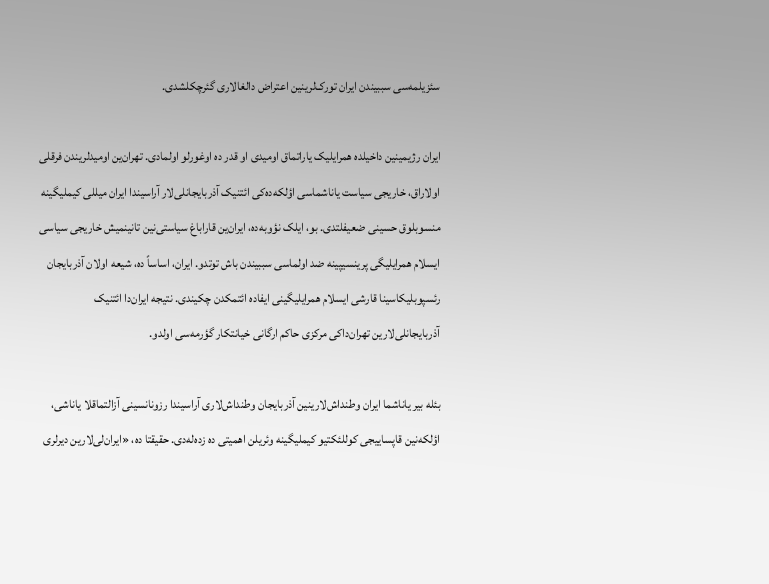سئزیلمه‌سی سببیندن ایران‌ تورک‌لرینین اعتراض دالغا‌لاری گئرچکلشدی.

ایران‌ رژیمینین داخیلده همرایلیک یاراتماق اومیدی او قدر ده اوغورلو اولمادی. تهران‌ین اومید‌لریندن فرقلی او‌لاراق، خاریجی سیاست یاناشماسی اؤلکه‌ده‌کی ائتنیک آذربایجانلی‌لار آراسیندا ایران‌ میللی کیملیگینه منسوبلوق حسینی ضعیفلتدی. بو، ایلک نؤوبه‌ده، ایران‌ین قاراباغ سیاستی‌نین تانینمیش خاریجی سیاسی ایسلام همرایلیگی پرینسیپینه ضد اولماسی سببیندن باش توتدو. ایران‌، اساساً ده، شیعه اولان آذربایجان رئسپوبلیکاسینا قارشی ایسلام همرایلیگینی ایفاده ائتمکدن چکیندی. نتیجه ایران‌‌دا ائتنیک آذربایجانلی‌لارین تهران‌‌داکی مرکزی حاکم ارگانی خیانتکار گؤرمه‌سی اولدو.

بئله بیر یاناشما ایران‌ وطنداش‌لارینین آذربایجان وطنداش‌لاری آراسیندا رزونانسینی آزالتماقلا یاناشی، اؤلکه‌نین قاپساییجی کوللئکتیو کیملیگینه وئریلن اهمیتی ده زده‌له‌دی. حقیقتا ده، «ایران‌لی‌لارین دیر‌لری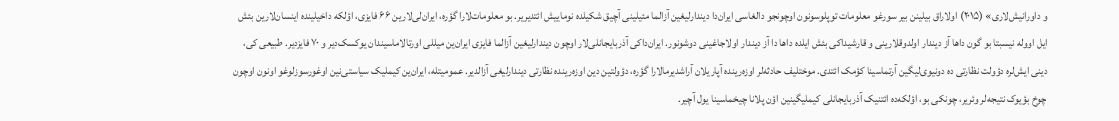و داورانیش‌لاری» (۲۰۱۵) او‌لاراق بیلینن بیر سورغو معلومات توپلوسونون اوچونجو دالغاسی ایران‌‌دا دیندارلیغین آزالما مئیلینی آچیق شکیلده نوماییش ائتدیریر. بو معلومات‌لارا گؤره، ایران‌لی‌لارین ۶۶ فایزی، اؤلکه داخیلینده اینسان‌لارین بئش ایل اووله نیسبتا بو گون داها آز دیندار اولدوقلارینی و قارشیداکی بئش ایلده داها دا آز دیندار اولاجاغینی دوشونور. ایران‌‌داکی آذربایجانلی‌لار اوچون دیندارلیغین آزالما فایزی ایران‌ین میللی اورتالاماسیندان یوکسک‌دیر و ۷۰ فایزدیر. طبیعی کی، دینی ایش‌لره دؤولت نظارتی ده دونیوی‌لیگین آرتماسینا کؤمک ائتدی. موختلیف حادثه‌‌لر اوزه‌رینده آپاریلان آراشدیرما‌لارا گؤره، دؤولتین دین اوزه‌رینده نظارتی دیندارلیغی آزالدیر. عمومیتله، ایران‌ین کیملیک سیاستی‌نین اوغورسوزلوغو اونون اوچون چوخ بؤیوک نتیجه‌‌لر وئریر، چونکی بو، اؤلکه‌ده ائتنیک آذربایجانلی کیملیگینین اؤن پلانا چیخماسینا یول آچیر.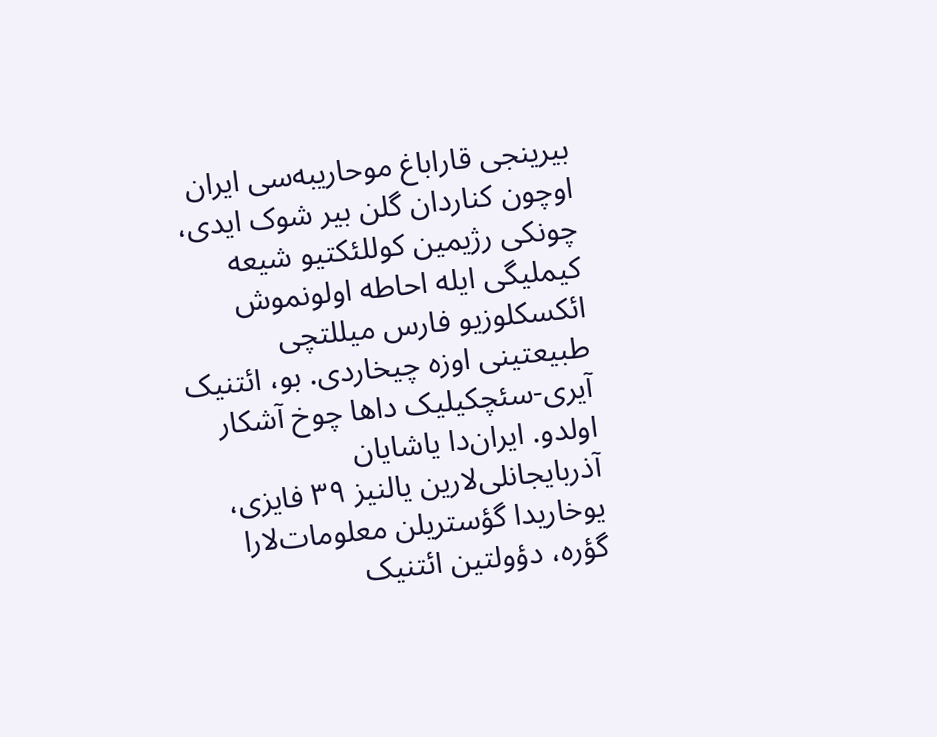بیرینجی قاراباغ موحاریبه‌سی ایران‌ اوچون کناردان گلن بیر شوک ایدی، چونکی رژیمین کوللئکتیو شیعه کیملیگی ایله احاطه اولونموش ائکسکلوزیو فارس میللتچی طبیعتینی اوزه چیخاردی. بو، ائتنیک آیری-سئچکیلیک داها چوخ آشکار اولدو. ایران‌دا یاشایان آذربایجانلی‌لارین یالنیز ۳۹ فایزی، یوخاریدا گؤستریلن معلومات‌لارا گؤره، دؤولتین ائتنیک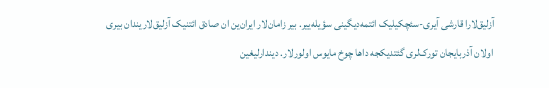آزلیق‌لارا قارشی آیری-سئچکیلیک ائتمه‌دیگینی سؤیله‌ییر. بیر زامان‌لار ایران‌ین ان صادق ائتنیک آزلیق‌لاریندان بیری اولان آذربایجان تورک‌لری گئتدیکجه داها چوخ مایوس اولور‌لار. دیندارلیغین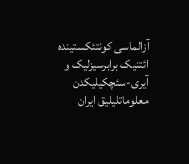آزالماسی کونتئکستینده ائتنیک برابرسیزلیک و آیری-سئچکیلیکدن معلوماتلیلیق ایران‌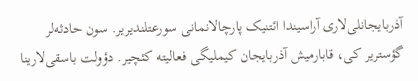آذربایجانلی‌لاری آراسیندا ائتنیک پارچالانمانی سورعتلندیریر. سون حادثه‌‌لر گؤستریر کی، قابارمیش آذربایجان کیملیگی فعالیته کئچیر. دؤولت باسقی‌لارینا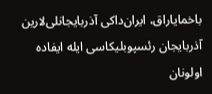باخمایاراق، ایران‌‌داکی آذربایجانلی‌لارین آذربایجان رئسپوبلیکاسی ایله ایفاده اولونان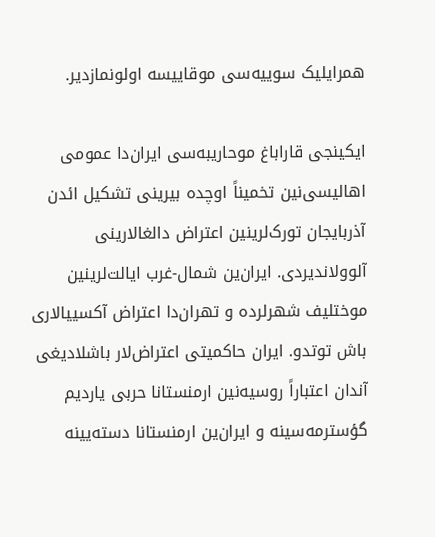همرایلیک سوییه‌سی موقاییسه اولونمازدیر.

ایکینجی قاراباغ موحاریبه‌سی ایران‌‌دا عمومی اهالیسی‌نین تخمیناً اوچده بیرینی تشکیل ائد‌ن آذربایجان تورک‌لرینین اعتراض دالغا‌لارینی آلوولاندیردی. ایران‌ین شمال-غرب ایالت‌لرینین موختلیف شهر‌لرده و تهران‌‌دا اعتراض آکسییا‌لاری باش توتدو. ایران‌ حاکمیتی اعتراض‌لار باشلادیغی آندان اعتباراً روسیه‌نین ارمنستانا حربی یاردیم گؤسترمه‌سینه و ایران‌ین ارمنستانا دسته‌یینه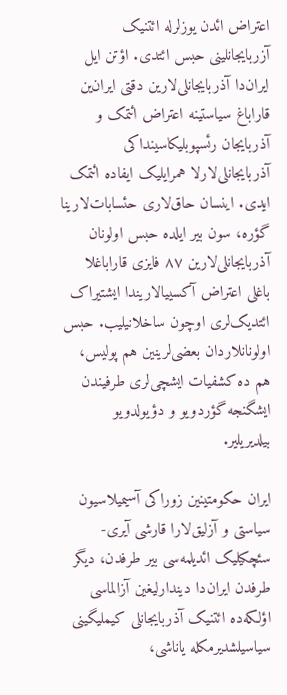اعتراض ائد‌ن یوز‌لرله ائتنیک آزربایجانلینی حبس ائتدی. اؤتن ایل ایران‌دا آذربایجانلی‌لارین دقتی ایران‌ین قاراباغ سیاستینه اعتراض ائتمک و آذربایجان رئسپوبلیکاسینداکی آذربایجانلی‌لارلا همرایلیک ایفاده ائتمک ایدی. اینسان حاق‌لاری حئسابات‌لارینا گؤره، سون بیر ایلده حبس اولونان آذربایجانلی‌لارین ۸۷ فایزی قاراباغلا باغلی اعتراض آکسییا‌لاریندا ایشتیراک ائتدیک‌لری اوچون ساخلانیلیب. حبس اولونانلاردان بعضی‌لرینین هم پولیس، هم ده کشفیات ایشچی‌لری طرفیندن ایشگنجه گؤردویو و دؤیولدویو بیلدیریلیر.

ایران‌ حکومتینین زوراکی آسیمیلاسیون سیاستی و آزلیق‌لارا قارشی آیری-سئچکیلیک ائدیلمه‌سی بیر طرفدن، دیگر طرفدن ایران‌‌دا دیندارلیغین آزالماسی اؤلکه‌ده ائتنیک آذربایجانلی کیملیگینی سیاسیلشدیرمکله یاناشی،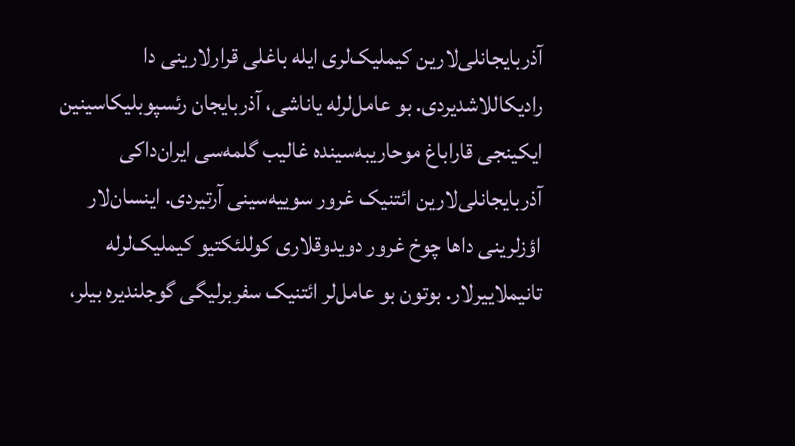آذربایجانلی‌لارین کیملیک‌لری ایله باغلی قرار‌لارینی دا رادیکاللاشدیردی. بو عامل‌لرله یاناشی، آذربایجان رئسپوبلیکاسینین ایکینجی قاراباغ موحاریبه‌سینده غالیب گلمه‌سی ایران‌داکی آذربایجانلی‌لارین ائتنیک غرور سوییه‌سینی آرتیردی. اینسان‌لار اؤز‌لرینی داها چوخ غرور دویدوقلاری کوللئکتیو کیملیک‌لرله تانیملاییرلار. بوتون بو عامل‌لر ائتنیک سفربرلیگی گوجلندیره بیلر،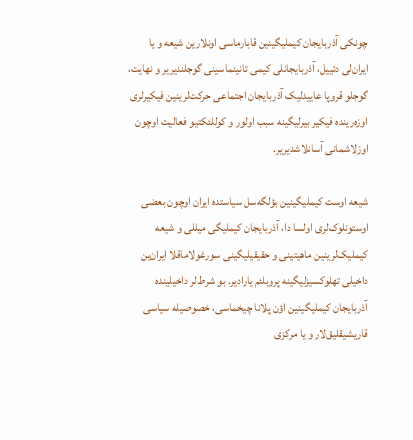چونکی آذربایجان کیملیگینین قابارماسی اونلارین شیعه و یا ایران‌لی دئییل، آذربایجانلی کیمی تانینماسینی گوجلندیریر و نهایت، گوجلو قروپا عاییدلیک آذربایجان اجتماعی حرکت‌‌لرینین فیکیر‌لری اوزه‌رینده فیکیر بیرلیگینه سبب اولور و کوللئکتیو فعالیت اوچون اوزلاشمانی آسانلاشدیریر.

شیعه اوست کیملیگینین بؤلگه‌سل سیاستده ایران‌ اوچون بعضی اوستونلوک‌لری اولسا دا، آذربایجان کیملیگی میللی و شیعه کیملیک‌لرینین ماهیتینی و حقیقیلیگینی سورغولاماقلا ایران‌ین داخیلی تهلوکسیزلیگینه پروبلئم یارادیر. بو شرط‌لر داخیلینده آذربایجان کیملیگینین اؤن پلانا چیخماسی، خصوصیله سیاسی قاریشیقلیق‌لار و یا مرکزی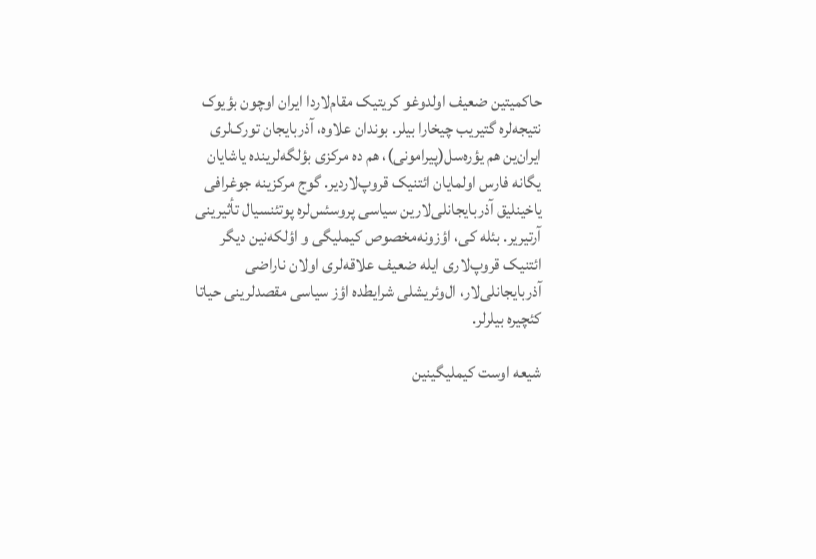حاکمیتین ضعیف اولدوغو کریتیک مقام‌لاردا ایران‌ اوچون بؤیوک نتیجه‌‌لره گتیریب چیخارا بیلر. بوندان علاوه، آذربایجان تورک‌لری ایران‌ین هم یؤره‌سل(پیرامونی)، هم ده مرکزی بؤلگه‌‌لرینده یاشایان یگانه فارس اولمایان ائتنیک قروپ‌لاردیر. گوج مرکزینه جوغرافی یاخینلیق آذربایجانلی‌لارین سیاسی پروسئس‌لره پوتئنسیال تأثیرینی آرتیریر. بئله کی، اؤزونه‌مخصوص کیملیگی و اؤلکه‌نین دیگر ائتنیک قروپ‌لاری ایله ضعیف علاقه‌‌لری اولان ناراضی آذربایجانلی‌لار، ال‌وئریشلی شرایطده اؤز سیاسی مقصد‌لرینی حیاتا کئچیره بیلر‌لر.

شیعه اوست کیملیگینین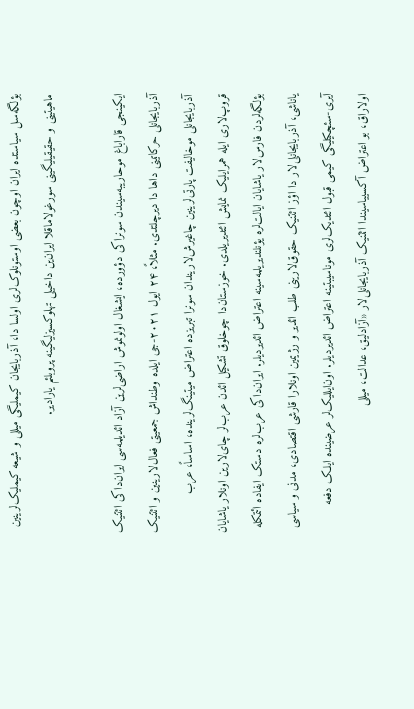بؤلگه‌سل سیاستده ایران‌ اوچون بعضی اوستونلوک‌لری اولسا دا، آذربایجان کیملیگی میللی و شیعه کیملیک‌لرینین ماهیتینی و حقیقیلیگینی سورغولاماقلا ایران‌ین داخیلی تهلوکسیزلیگینه پروبلئم یارادیر.

ایکینجی قاراباغ موحاریبه‌سیندن سونراکی دؤورده، ایشغال اولونموش اراضی‌لرین آزاد ائدیلمه‌سی ایران‌‌داکی ائتنیک آذربایجانلی حرکاتینی داها دا دیرچلتدی. مثلاً، ۲۴ ایول ۲۰۲۱-جی ایلده وطنداش جمعیتی فعال‌لارینین و ائتنیک آذربایجانلی موخالیفت پارتی‌لرینین چاغیرش‌لاریندان سونرا تبریزده اعتراض میتینگ‌لرینده، اساساً، عرب قروپ‌لاری ایله همرایلیک نمایش ائتدیریلدی. خوزستان‌دا چوخلوق تشکیل ائد‌ن عرب‌لر چای‌لارین اونلار یاشایان بؤلگه‌‌لردن فارس‌لار یاشایان ایالت‌لره یؤنلندیریلمه‌سینه اعتراض ائدیردیلر. ایران‌‌داکی عرب‌لره دستک ایفاده ائتمکله یاناشی، آذربایجانلی‌لار دا اؤز ائتنیک حقوق‌لارینی طلب ائدیر و رژیمین اونلارا قارشی اقتصادی، مدنی و سیاسی آیری-سئچکیلیگی کیمی قبول ائتدیک‌لری موناسیبتینه اعتراض ائدیردیلر. اون‌ایللیک‌لر عرضینده ایلک دفعه او‌لاراق، بو اعتراض آکسییاسیندا ائتنیک آذربایجانلی‌لار «آزادلیق، عدالت، میللی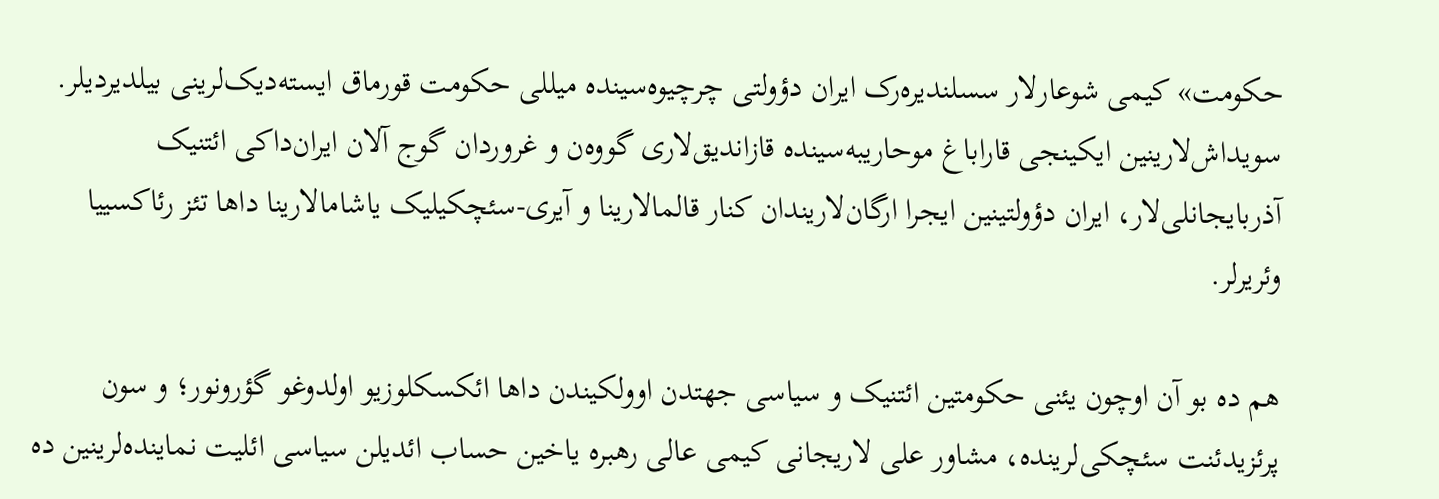حکومت» کیمی شوعار‌لار سسلندیره‌رک ایران‌ دؤولتی چرچیوه‌سینده میللی حکومت قورماق ایسته‌دیک‌لرینی بیلدیردیلر. سویداش‌لارینین ایکینجی قاراباغ موحاریبه‌سینده قازاندیق‌لاری گووه‌ن و غروردان گوج آلان ایران‌‌داکی ائتنیک آذربایجانلی‌لار، ایران‌ دؤولتینین ایجرا ارگان‌لاریندان کنار قالما‌لارینا و آیری-سئچکیلیک یاشاما‌لارینا داها تئز رئاکسییا وئریر‌لر.

هم ده بو آن اوچون یئنی حکومتین ائتنیک و سیاسی جهتدن اوولکیندن داها ائکسکلوزیو اولدوغو گؤرونور؛ و سون پرئزیدئنت سئچکی‌لرینده، مشاور علی ‌لاریجانی کیمی عالی رهبره یاخین حساب ائدیلن سیاسی ائلیت نماینده‌‌لرینین ده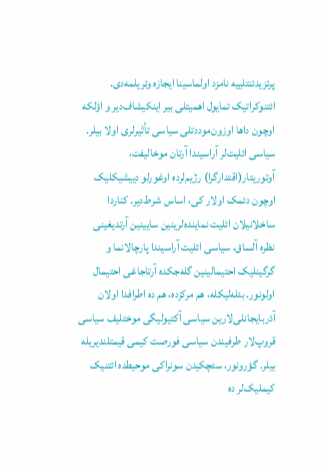پرئزیدئنتلییه نامزد اولماسینا ایجازه وئریلمه‌دی. ائتنوکراتیک تمایول اهمیتلی بیر اینکیشاف‌دیر و اؤلکه اوچون داها اوزون‌موددتلی سیاسی تأثیر‌لری اولا بیلر. سیاسی ائلیت‌‌لر آراسیندا آرتان موخالیفت، آوتوریتار(اقتدارگرا) رژیم‌لرده اوغورلو دییشیکلیک اوچون دئمک او‌لار کی، اساس شرط‌دیر. کناردا ساخلانیلان ائلیت نماینده‌‌لرینین سایینین آرتدیغینی نظره آلساق، سیاسی ائلیت آراسیندا پارچالانما و گرگینلیک احتیمالینین گله‌جکده آرتاجاغی احتیمال اولونور. بئله‌لیکله، هم مرکزده، هم ده اطرافدا اولان آذربایجانلی‌لارین سیاسی آکتیولیگی موختلیف سیاسی قروپ‌لار طرفیندن سیاسی فورصت کیمی قیمتلندیریله بیلر. گؤرونور، سئچکیدن سونراکی موحیطده ائتنیک کیملیک‌لر ده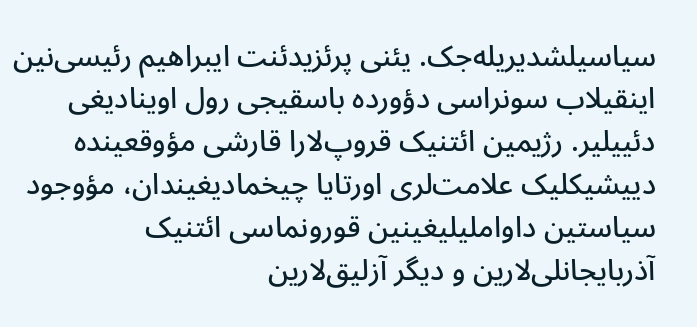سیاسیلشدیریله‌جک. یئنی پرئزیدئنت ایبراهیم رئیسی‌نین اینقیلاب سونراسی دؤورده باسقیجی رول اوینادیغی دئییلیر. رژیمین ائتنیک قروپ‌لارا قارشی مؤوقعینده دییشیکلیک علامت‌لری اورتایا چیخمادیغیندان، مؤوجود سیاستین داواملیلیغینین قورونماسی ائتنیک آذربایجانلی‌لارین و دیگر آزلیق‌لارین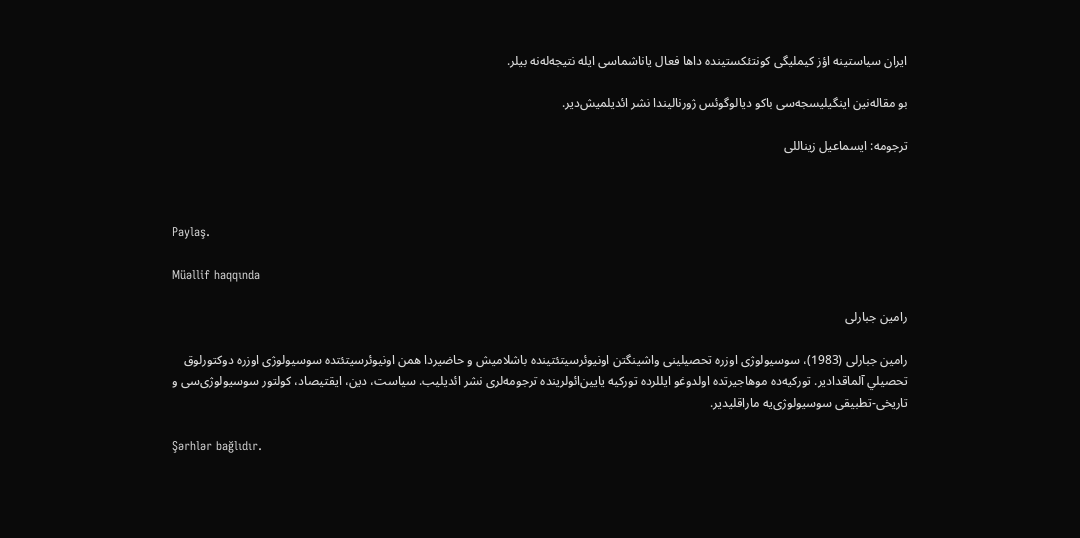ایران‌ سیاستینه اؤز کیملیگی کونتئکستینده داها فعال یاناشماسی ایله نتیجه‌له‌نه بیلر.

بو مقاله‌نین اینگیلیسجه‌سی باکو دیالوگوئس ژورنالیندا نشر ائدیلمیش‌دیر.

ترجومه: ایسماعیل زیناللی



Paylaş.

Müəllif haqqında

رامین جبارلی

رامین جبارلی (1983)، سوسیولوژی اوزره تحصیلینی واشینگتن اونیوئرسیتئتینده باشلامیش و حاضیردا همن اونیوئرسیتئتده سوسیولوژی اوزره دوکتورلوق تحصيلي آلماقدادیر. تورکيه‌ده موهاجيرتده اولدوغو ایللرده تورکیه یایین‌ائولرینده ترجومه‌لری نشر ائدیلیب. سياست، دین، ایقتیصاد، کولتور سوسیولوژی‌سی و تاریخی-تطبیقی سوسیولوژی‌یه ماراقلیدیر.

Şərhlər bağlıdır.